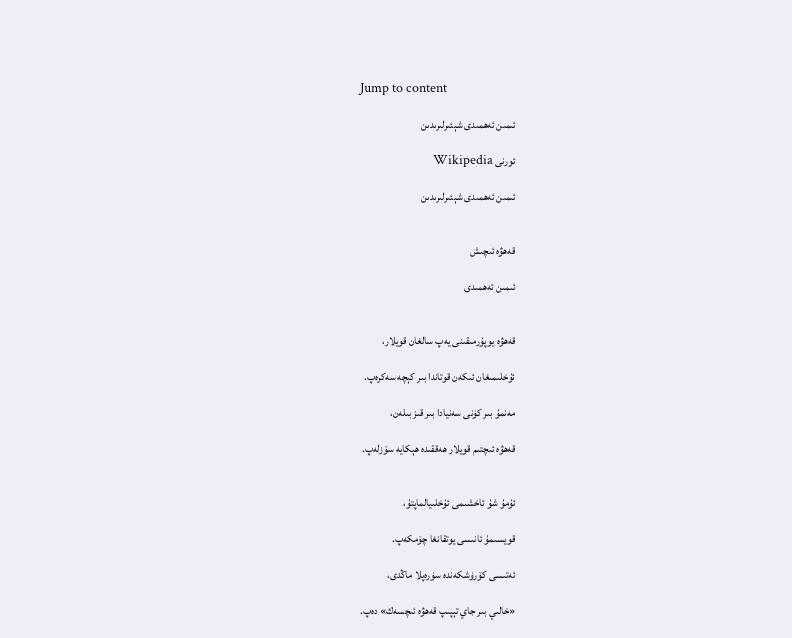Jump to content

ئىمىن ئەھمىدى شېئىرلىرىدىن

ئورنى Wikipedia

ئىمىن ئەھمىدى شېئىرلىرىدىن


قەھۋە ئىچىش

ئىمىن ئەھمىدى


قەھۋە يوپۇرمىقىنى يەپ سالغان قويلار،

ئۇخلىمىغان ئىكەن قوتاندا بىر كېچە سەكرەپ.

مەنمۇ بىر كۈنى سەنيادا بىر قىز بىلەن،

قەھۋە ئىچتىم قويلار ھەققىدە ھېكايە سۆزلەپ.


ئ‍ۇمۇ شۇ ئاخشىمى ئ‍ۇخلىيالماپتۇ،

قويسىمۇ ئانىسى يوتقانغا چۆمكەپ.

ئەتىسى كۆرۈشكەندە سۈرەپلا ماڭدى،

«خالىي بىر جاي تېپىپ قەھۋە ئىچسەك» دەپ.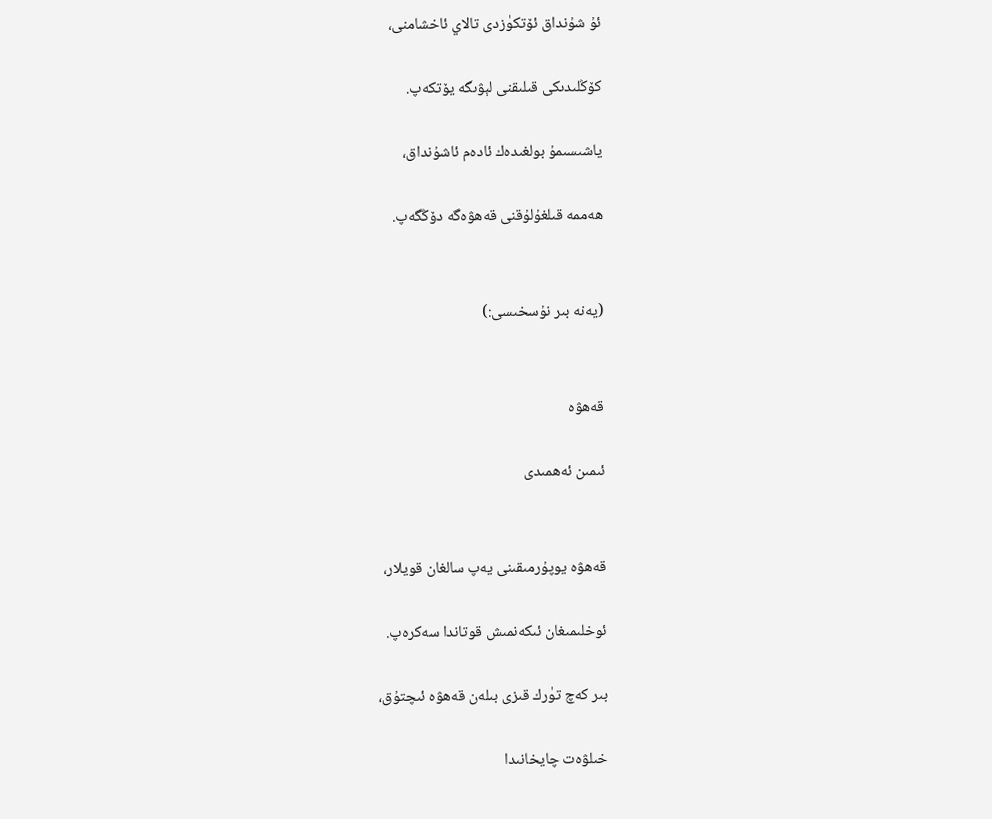ئۇ شۇنداق ئۆتكۈزدى تالاي ئاخشامنى،

كۆڭلىدىكى قىلىقنى لېۋىگە يۆتكەپ.

ياشىسىمۇ بولغىدەك ئادەم ئاشۇنداق،

ھەممە قىلغۇلۇقنى قەھۋەگە دۆڭگەپ.


(يەنە بىر نۇسخىسى:)


قەھۋە

ئىمىن ئەھمىدى


قەھۋە يوپۇرمىقىنى يەپ سالغان قويلار،

ئوخلىمىغان ئىكەنمىش قوتاندا سەكرەپ.

بىر كەچ تۈرك قىزى بىلەن قەھۋە ئىچتۇق،

خىلۋەت چايخانىدا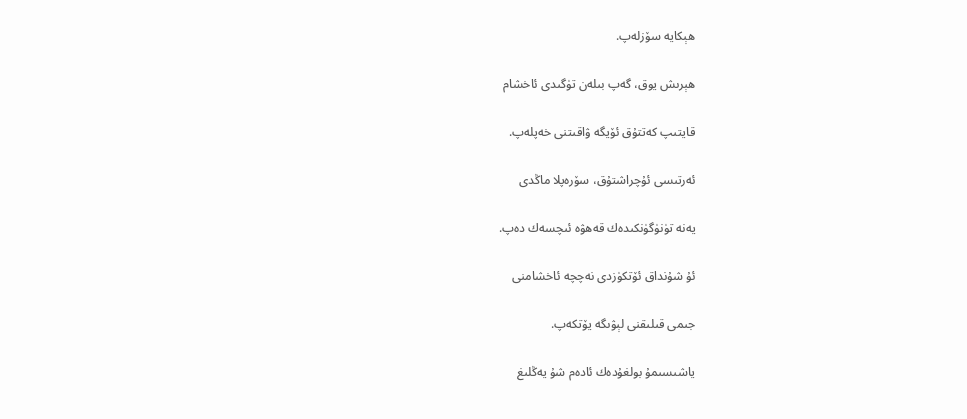ھېكايە سۆزلەپ.

ھېرىش يوق، گەپ بىلەن تۈگىدى ئاخشام

قايتىپ كەتتۇق ئۆيگە ۋاقىتنى خەپلەپ.

ئەرتىسى ئۇچراشتۇق، سۆرەپلا ماڭدى

يەنە تۈنۈگۈنكىدەك قەھۋە ئىچسەك دەپ.

ئۇ شۇنداق ئۆتكۈزدى نەچچە ئاخشامنى

جىمى قىلىقنى لېۋىگە يۆتكەپ.

ياشىسىمۇ بولغۇدەك ئادەم شۇ يەڭلىغ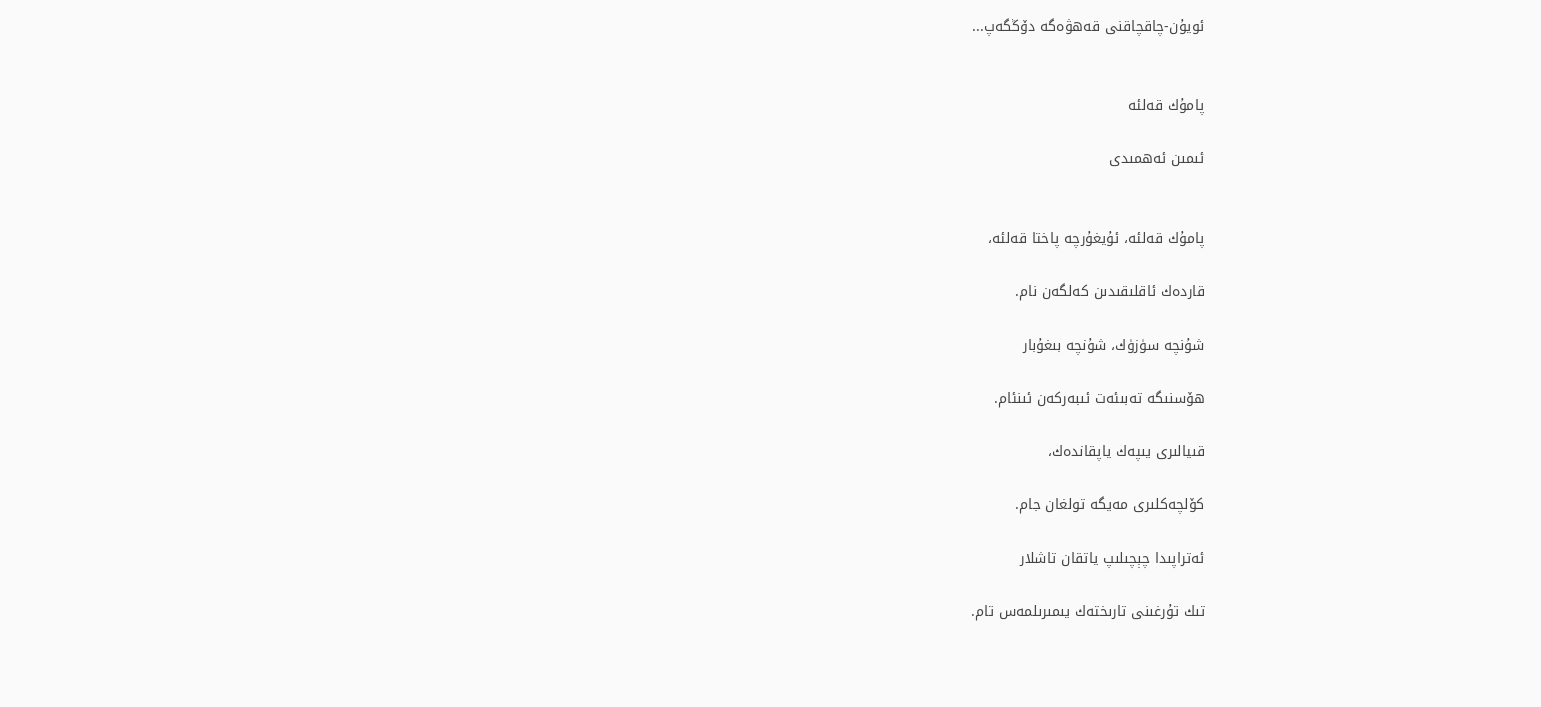ئويۇن-چاقچاقنى قەھۋەگە دۆڭگەپ...


پامۇك قەلئە

ئىمىن ئەھمىدى


پامۇك قەلئە، ئۇيغۇرچە پاختا قەلئە،

قاردەك ئاقلىقىدىن كەلگەن نام.

شۇنچە سۈزۈك، شۇنچە بىغۇبار

ھۆسنىگە تەبىئەت ئىبەركەن ئىنئام.

قىيالىرى يىپەك ياپقاندەك،

كۆلچەكلىرى مەيگە تولغان جام.

ئەتراپىدا چېچىلىپ ياتقان تاشلار

تىك تۇرغىنى تارىختەك يىمىرىلمەس تام.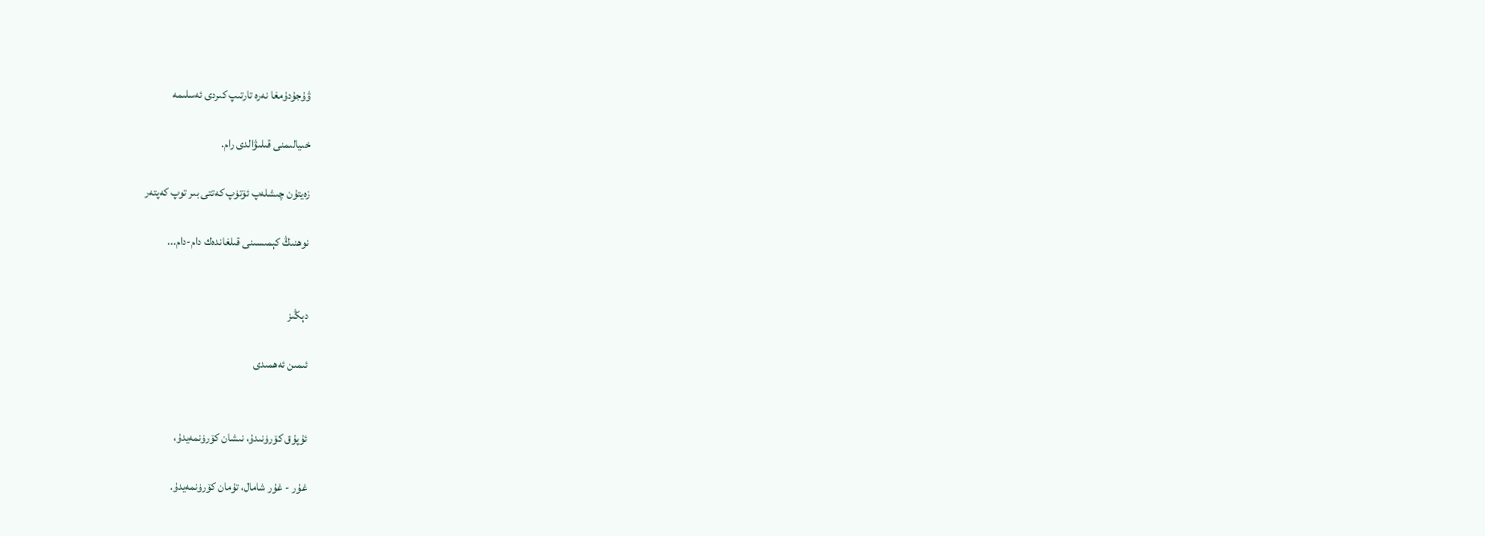ۋۇجۇدۇمغا نەرە تارتىپ كىردى ئەسلىمە

خىيالىمنى قىلىۋالدى رام.

زەيتۇن چىشلەپ ئۆتۈپ كەتتى بىر توپ كەپتەر

نوھنىڭ كېمىسىنى قىلغاندەك دام-دام...


دېڭىز

ئىمىن ئەھمىدى


ئۇپۇق كۆرۈنىدۇ، نىشان كۆرۈنمەيدۇ،

غۇر - غۇر شامال، تۇمان كۆرۈنمەيدۇ.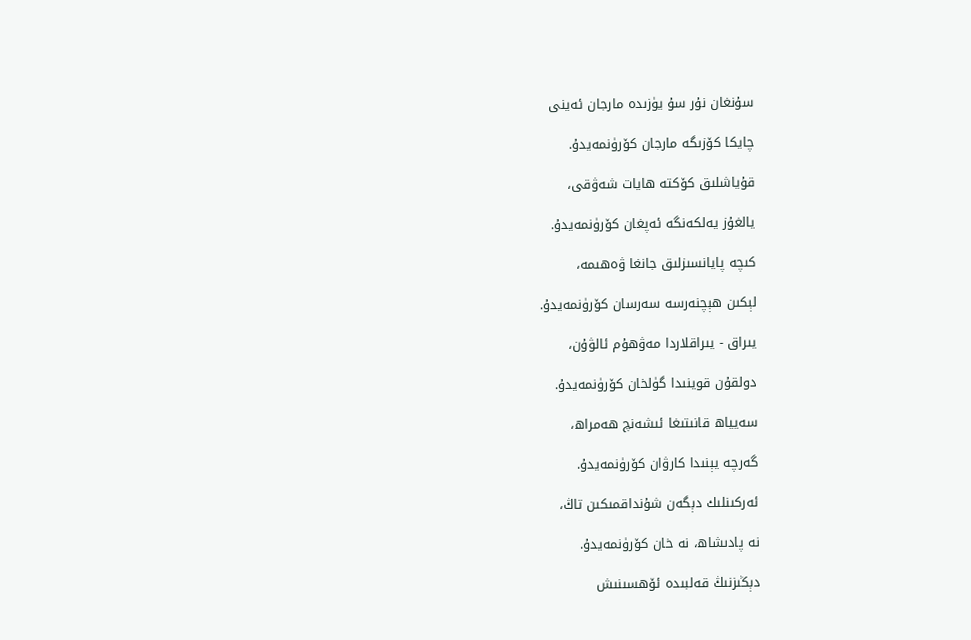سۇنغان نۇر سۇ يۈزىدە مارجان ئەينى

چايكا كۆزىگە مارجان كۆرۈنمەيدۇ.

قۇياشلىق كۆكتە ھايات شەۋقى،

يالغۇز يەلكەنگە ئەپغان كۆرۈنمەيدۇ.

كىچە پايانسىزلىق جانغا ۋەھىمە،

لېكىن ھېچنەرسە سەرسان كۆرۈنمەيدۇ.

يىراق - يىراقلاردا مەۋھۇم ئالۋۇن،

دولقۇن قوينىدا گۈلخان كۆرۈنمەيدۇ.

سەيياھ قانىتىغا ئىشەنچ ھەمراھ،

گەرچە يېنىدا كارۋان كۆرۈنمەيدۇ.

ئەركىنلىك دېگەن شۇنداقمىكىن تاڭ،

نە پادىشاھ، نە خان كۆرۈنمەيدۇ.

دېڭىزنىڭ قەلبىدە ئۆھسىنىش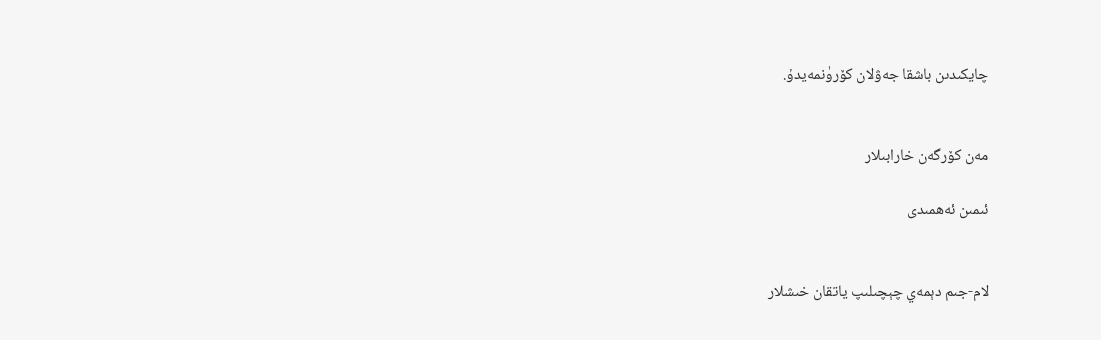چايكىدىن باشقا جەۋلان كۆرۈنمەيدۇ.


مەن كۆرگەن خارابىلار

ئىمىن ئەھمىدى


لام-جىم دېمەي چېچىلىپ ياتقان خىشلار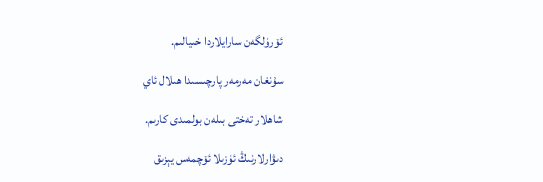ئۆرۈلگەن سارايلاردا خىيالىم.

سۇنغان مەرمەر پارچىسىدا ھىلال ئاي

شاھلار تەختى بىلەن بولمىدى كارىم.

دىۋارلارنىڭ ئۈزىلا ئۆچمەس يېزىق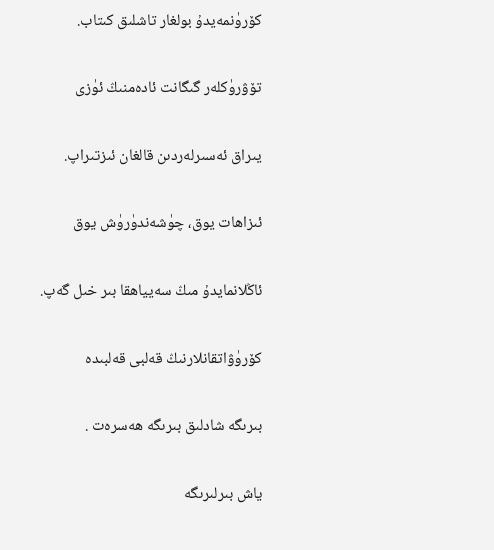كۆرۈنمەيدۇ بولغار تاشلىق كىتاب.

تۆۋرۈكلەر گىگانت ئادەمنىڭ ئۈزى

يىراق ئەسىرلەردىن قالغان ئىزتىراپ.

ئىزاھات يوق، چۈشەندۈرۈش يوق

ئاڭلانمايدۇ مىڭ سەيياھقا بىر خىل گەپ.

كۆرۈۋاتقانلارنىڭ قەلبى قەلبىدە

بىرىگە شادلىق بىرىگە ھەسرەت .

ياش بىرلىرىگە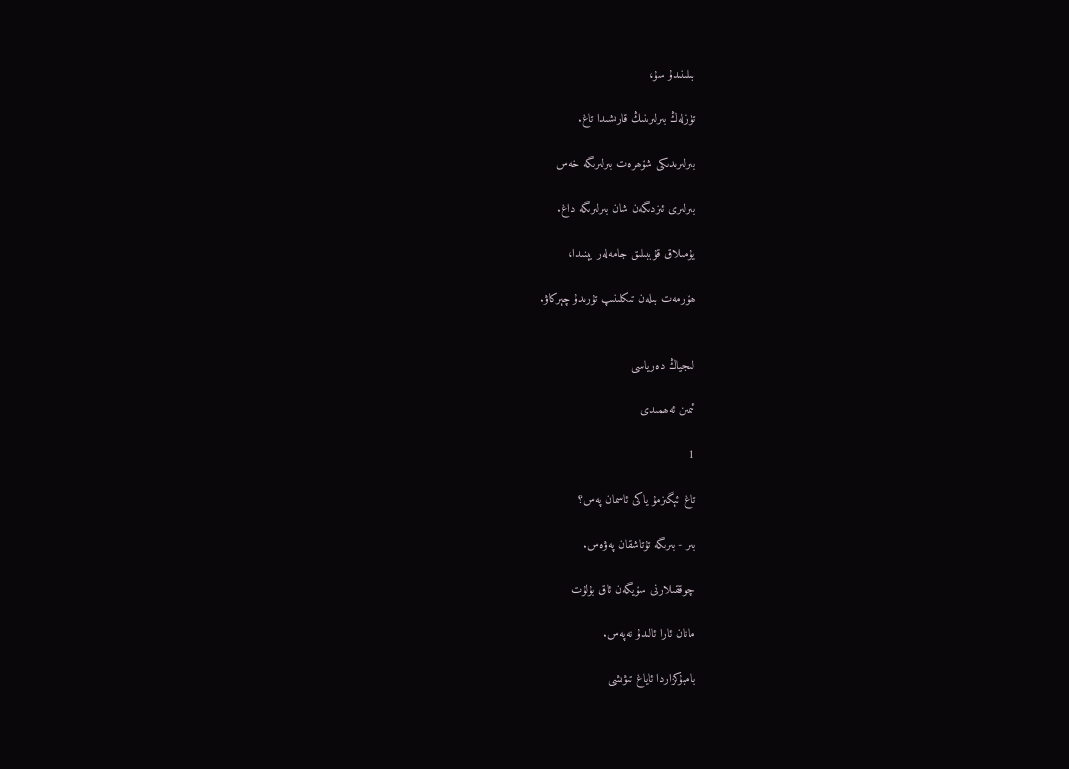بىلىنىدۇ سۇ،

تۈزلەڭ بىرلىرىنىڭ قارىشىدا تاغ.

بىرلىرىدىكى شۆھرەت بىرلىرىگە خەس

بىرلىرى ئىزدىگەن شان بىرلىرىگە داغ.

يۇمىلاق قۇببىلىق جامەلەر يېنىدا،

ھۆرمەت بىلەن تىكلىنىپ تۇرىدۇ چېركاۋ.


لىجياڭ دەرياسى

ئىمىن ئەھمىدى

1

تاغ ئېگىزمۇ ياكى ئاسمان پەس؟

بىر - بىرىگە تۇتاشقان پەۋەس.

چوققىلارنى سۆيگەن ئاق بۇلۇت

مانان ئارا ئالىدۇ نەپەس.

بامبۇكزاردا ئاياغ تىۋىشى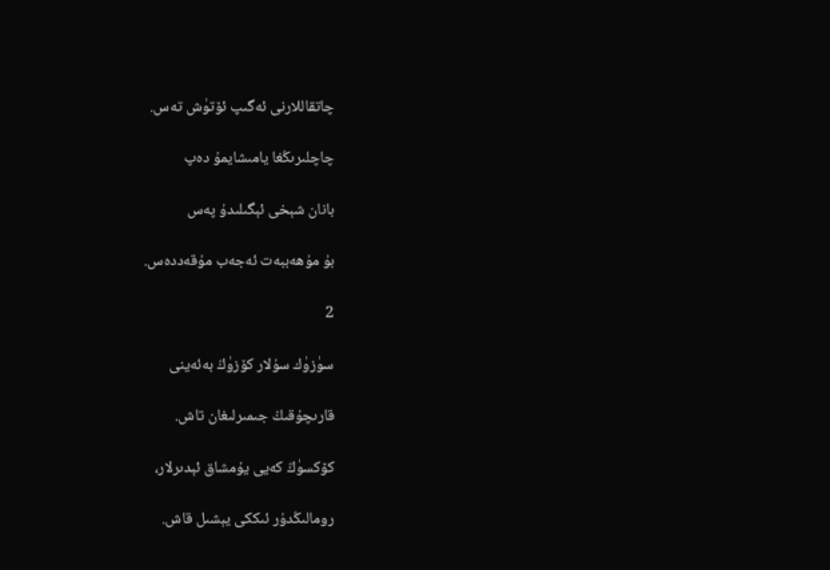چاتقاللارنى ئەگىپ ئۆتۈش تەس.

چاچلىرىڭغا يامىشايمۇ دەپ

بانان شېخى ئېگىلىدۇ پەس

بۇ مۇھەببەت ئەجەب مۇقەددەس.

2

سۈزۈك سۇلار كۆزۈڭ بەئەينى

قارىچۇقىڭ جىمىرلىغان تاش.

كۆكسۈڭ كەيى يۇمشاق ئېدىرلار،

رومالىڭدۇر ئىككى يېشىل قاش.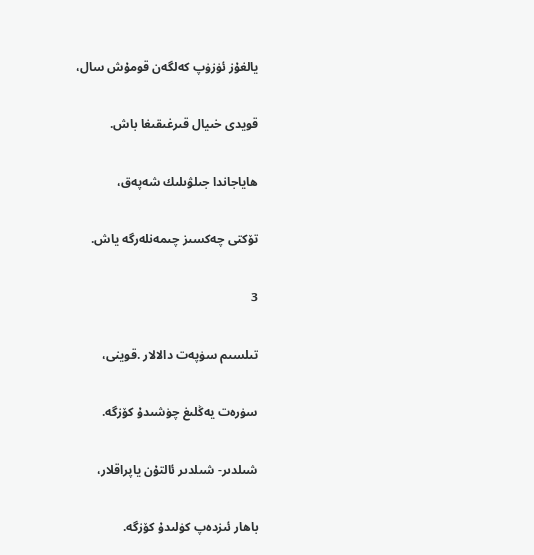يالغۇز ئۈزۈپ كەلگەن قومۇش سال،

قويدى خىيال قىرغىقىغا باش.

ھاياجاندا جىلۋىلىك شەپەق،

تۆكتى چەكسىز چىمەنلەرگە ياش.

3

تىلسىم سۈپەت دالالار .قوينى،

سۈرەت يەڭلىغ چۈشىدۇ كۆزگە.

شىلدىر- شىلدىر ئالتۇن ياپراقلار،

باھار ئىزدەپ كۈلىدۇ كۆزگە.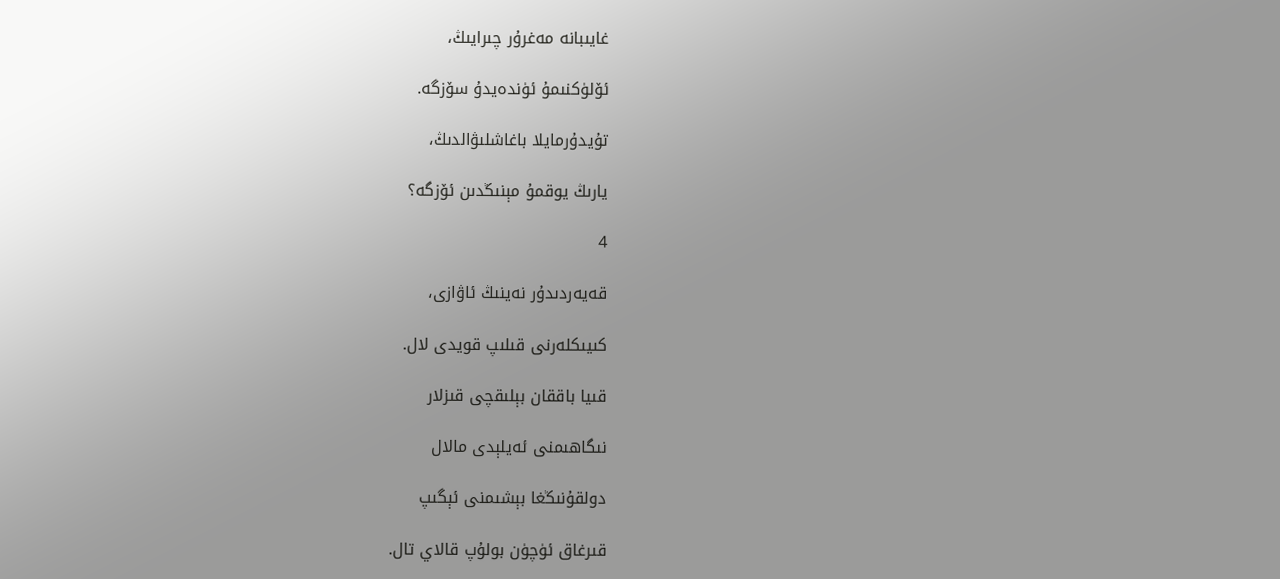غايىبانە مەغرۇر چىرايىڭ،

ئۆلۈكنىمۇ ئۈندەيدۇ سۆزگە.

تۇيدۇرمايلا باغاشلىۋالدىڭ،

يارىڭ يوقمۇ مېنىڭدىن ئۆزگە؟

4

قەيەردىدۇر نەينىڭ ئاۋازى،

كىيىكلەرنى قىلىپ قويدى لال.

قىيا باققان بېلىقچى قىزلار

نىگاھىمنى ئەيلېدى مالال

دولقۇنىڭغا بېشىمنى ئېگىپ

قىرغاق ئۈچۈن بولۇپ قالاي تال.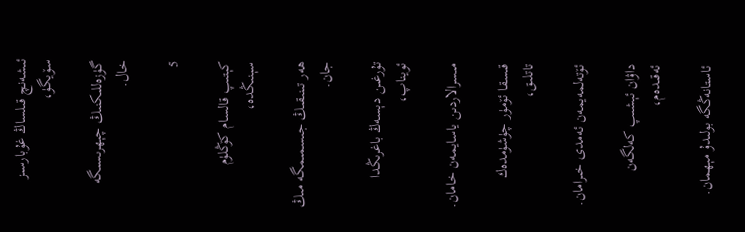ئىشەنچ قىلساڭ غۇبارسىز سۆيگۈ،

گۈزەللىكنىڭ چېھرىسىگە خال.

5

كېتىپ قالسام كۆڭلۈم سېنىڭدە،

ھەر تىنىقىڭ جىسمىمگە مىڭ جان.

تۇرغىن دېسەڭ باغرىڭدا ئويناپ،

مىسرالاردىن ياسايمەن خامان.

قىسقا ئۆمۈر چۈشۈمدەك تاتلىق،

ئۆتەلمەيمەن ئەمدى خىرامان.

داۋان ئېشىپ كەلگەن ئەقىدەم،

ئاستانەڭگە بولىدۇ مېھمان.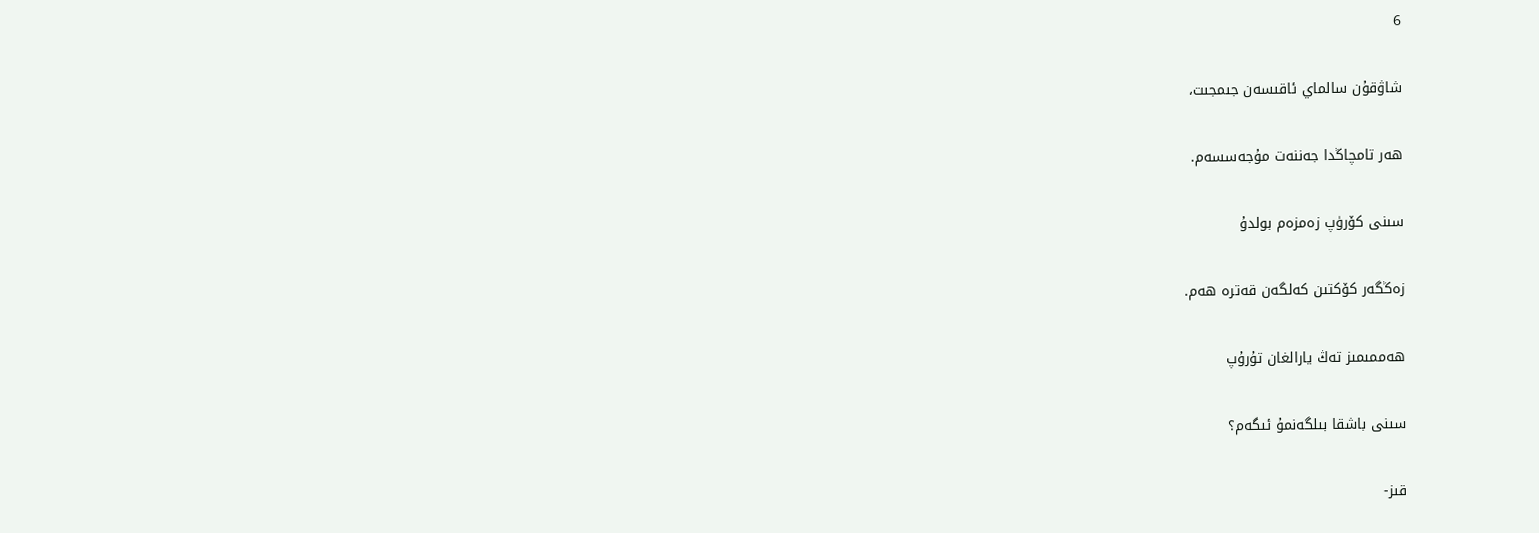6

شاۋقۇ‌ن سالماي ئاقىسەن جىمجىت،

ھە‌ر تامچاڭدا جە‌ننە‌ت مۇ‌جە‌سسە‌م.

سىنى كۆرۈپ زە‌مزە‌م بولدۇ

زە‌ڭگە‌ر كۆكتىن كە‌لگە‌ن قە‌ترە ھە‌م.

ھە‌ممىمىز تە‌ڭ يارالغان تۇرۇ‌پ

سىنى باشقا بىلگە‌نمۇ ئىگەم؟

قىز-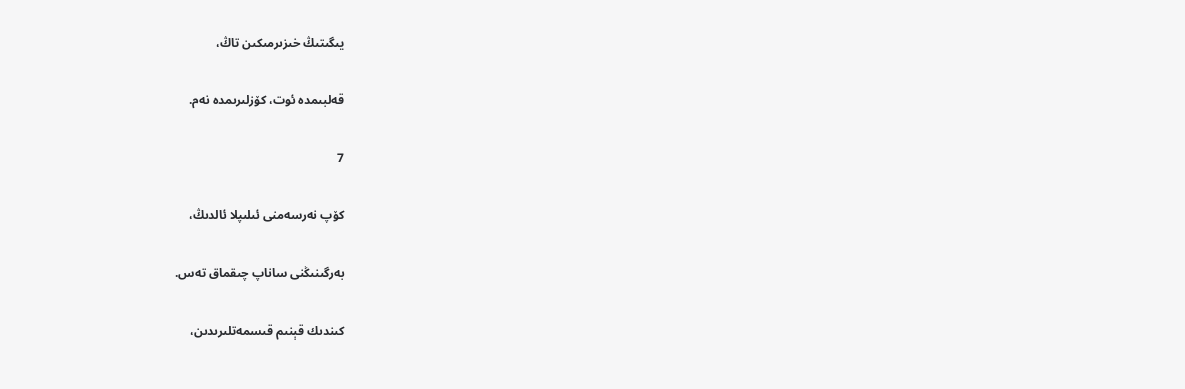يىگىتىڭ خىزىرمىكىن تاڭ،

قە‌لبىمدە ئوت، كۆزلىرىمدە نە‌م.

7

كۆپ نەرسەمنى ئىلىپلا ئالدىڭ،

بەرگىنىڭنى ساناپ چىقماق تە‌س.

كىندىك قېنىم قىسمەتلىرىدىن،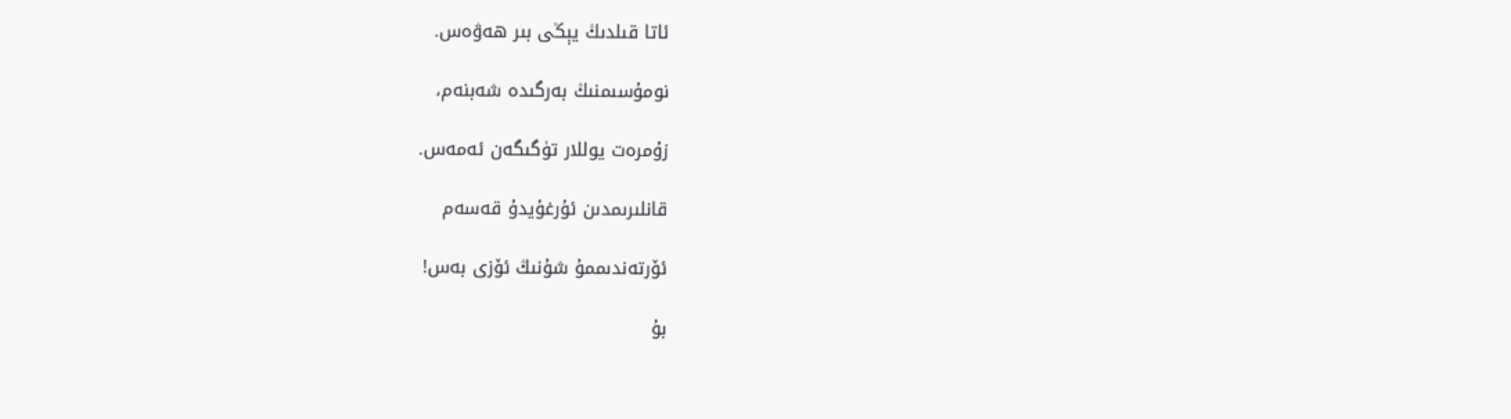ئاتا قىلدىڭ يېڭى بىر ھەۋە‌س.

نومۇ‌سىمنىڭ بە‌رگىدە شە‌بنە‌م،

زۇ‌مرە‌ت يوللار تۈگىگە‌ن ئە‌مە‌س.

قانلىرىمدىن ئۇرغۇ‌يدۇ قەسە‌م

ئۆرتە‌ندىممۇ شۇ‌نىڭ ئۆزى بە‌س!

بۇ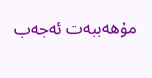مۇ‌ھە‌ببە‌ت ئە‌جە‌ب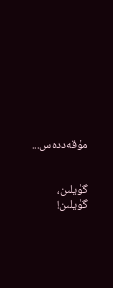مۇ‌قە‌ددە‌س...


گۈيلىن، گۈيلىن!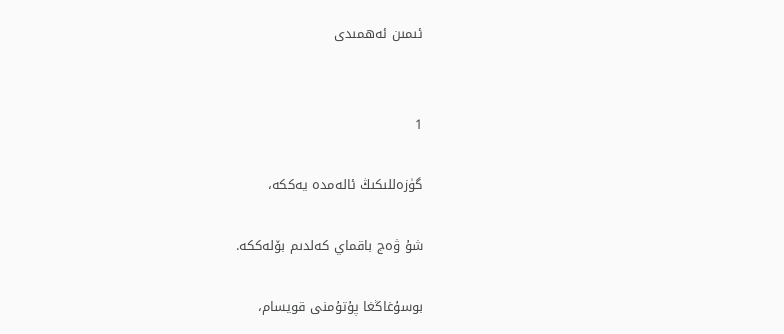ئىمىن ئەھمىدى


1

گۈزەللىكىڭ ئالەمدە يەككە،

شۇ ۋەج باقماي كەلدىم بۆلەككە.

بوسۇغاڭغا پۇتۇمنى قويسام،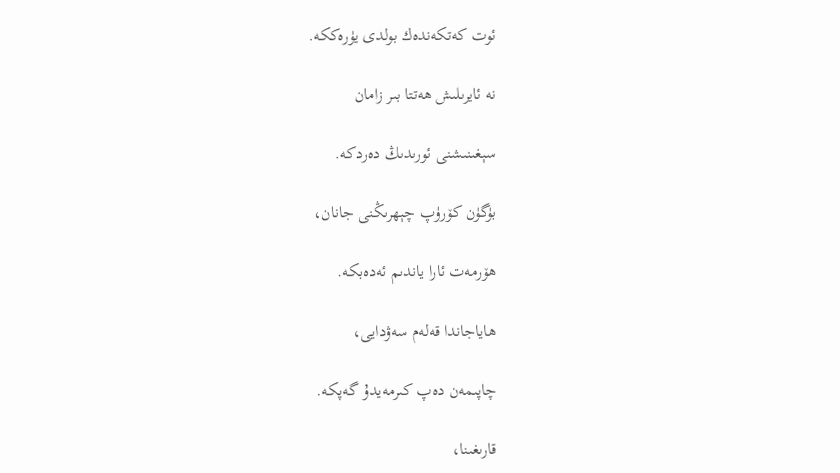ئوت كەتكەندەك بولدى يۈرەككە.

نە ئايرىلىش ھەتتا بىر زامان

سېغىنىشنى ئورىدىڭ دەردكە.

بۈگۈن كۆرۈپ چېھرىڭنى جانان،

ھۆرمەت ئارا ياندىم ئەدەبكە.

ھاياجاندا قەلەم سەۋدايى،

چاپىمەن دەپ كىرمەيدۇ گەپكە.

قارىغىنا،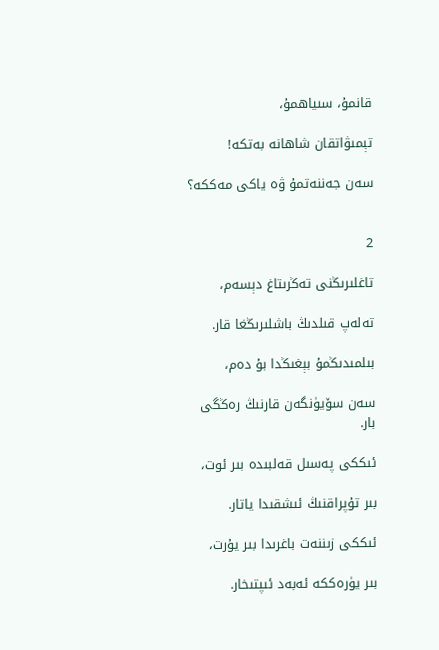قانمۇ، سىياھمۇ،

تېمىۋاتقان شاھانە بەتكە!

سەن جەننەتمۇ ۋە ياكى مەككە؟


2

تاغلىرىڭنى تەڭرىتاغ دېسەم،

تەلەپ قىلدىڭ باشلىرىڭغا قار.

بىلمىدىڭمۇ بېغىڭدا بۇ دەم،

سەن سۆيۈنگەن قارنىڭ رەڭگى بار.

ئىككى پەسىل قەلبىدە بىر ئوت،

بىر تۇپراقنىڭ ئىشقىدا ياتار.

ئىككى زىننەت باغرىدا بىر يۇرت،

بىر يۈرەككە ئەبەد ئىپتىخار.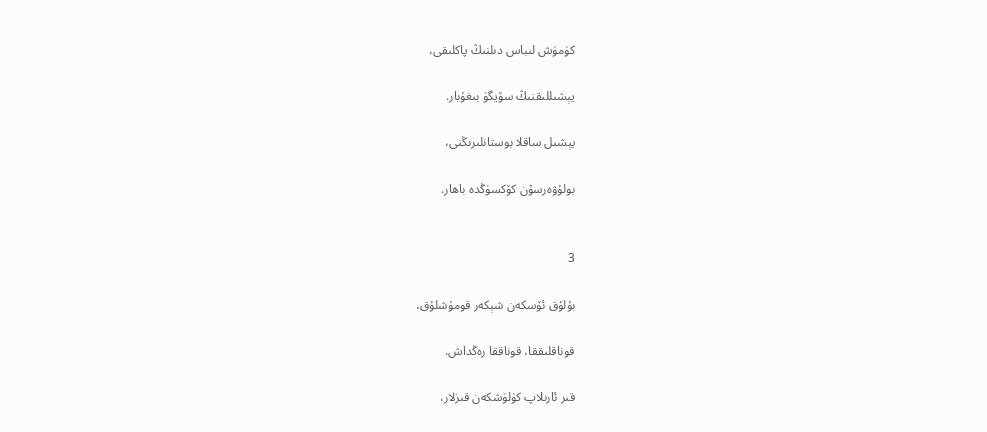كۈمۈش لىباس دىلنىڭ پاكلىقى،

يېشىللىقنىڭ سۆيگۈ بىغۇبار.

يېشىل ساقلا بوستانلىرىڭنى،

بولۇۋەرسۇن كۆكسۈڭدە باھار.


3

بۇلۇق ئۆسكەن شېكەر قومۇشلۇق،

قوناقلىققا، قوناققا رەڭداش.

قىر ئارىلاپ كۈلۈشكەن قىزلار،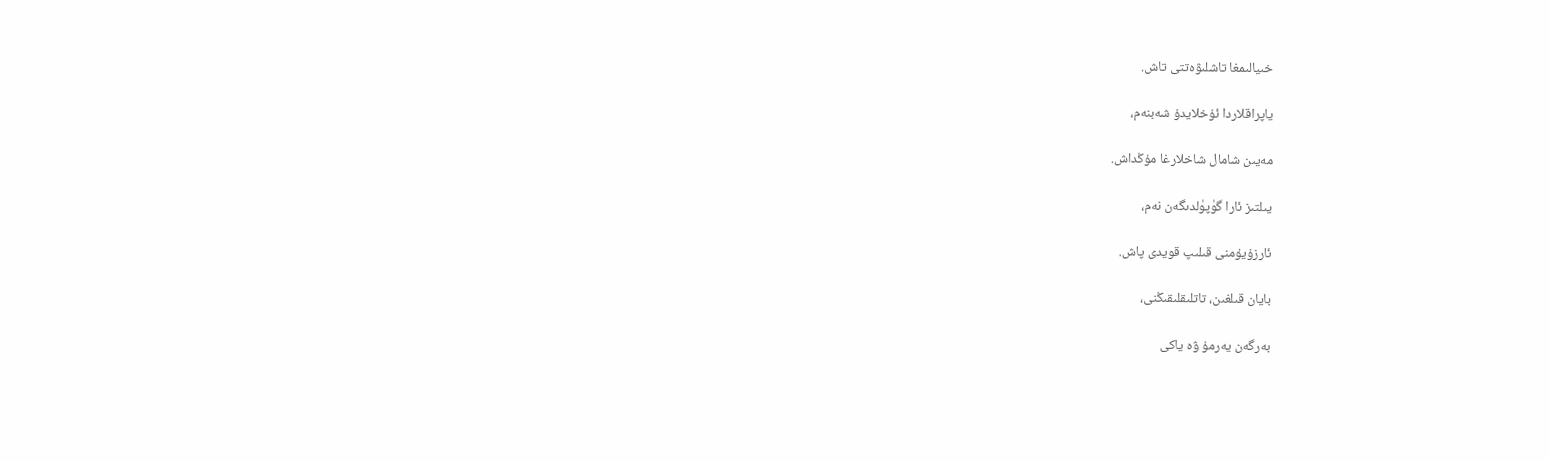خىيالىمغا تاشلىۋەتتى تاش.

ياپراقلاردا ئۇخلايدۇ شەبنەم،

مەيىن شامال شاخلارغا مۇڭداش.

يىلتىز ئارا گۈپۈلدىگەن نەم،

ئارزۇيۇمنى قىلىپ قويدى پاش.

بايان قىلغىن، تاتلىقلىقىڭنى،

بەرگەن يەرمۇ ۋە ياكى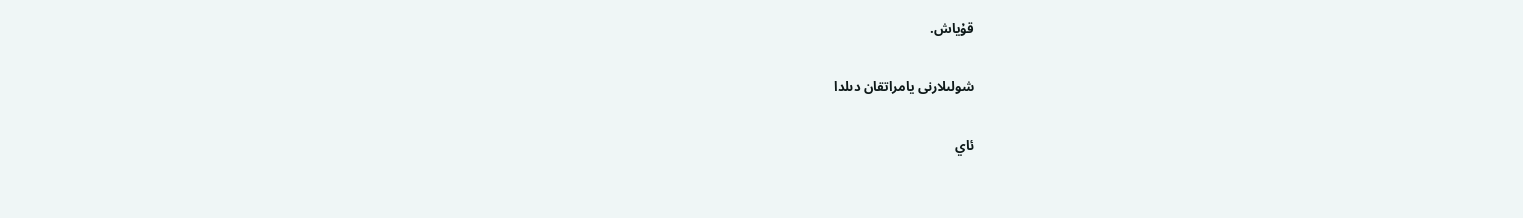قۇياش.

شولىلارنى يامراتقان دىلدا

ئاي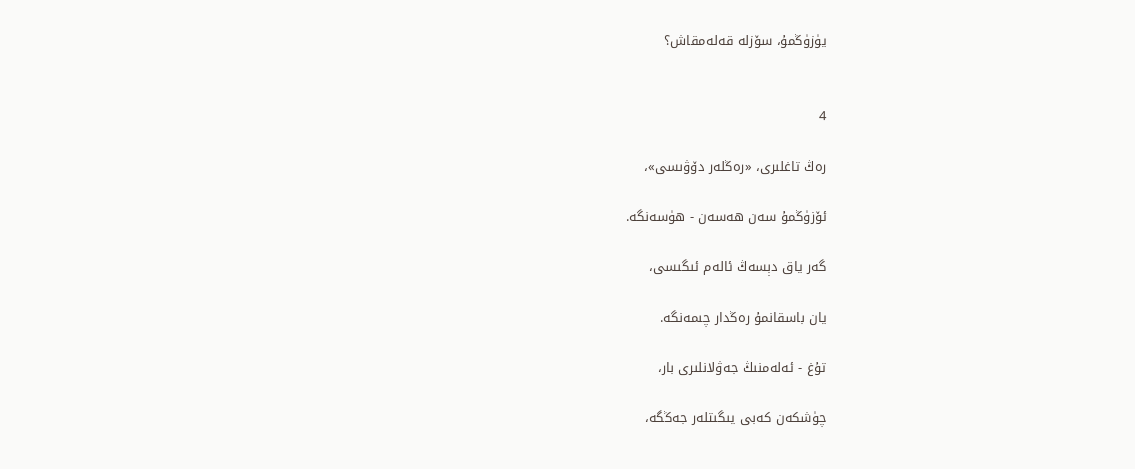يۈزۈڭمۇ، سۆزلە قەلەمقاش؟


4

رەڭ تاغلىرى، «رەڭلەر دۆۋىسى»،

ئۆزۈڭمۇ سەن ھەسەن - ھۈسەنگە.

گە‌ر ياق دېسەڭ ئالەم ئىگىسى،

يان باسقانمۇ رەڭدار چىمەنگە.

تۇغ - ئەلەمنىڭ جەۋلانلىرى بار،

چۈشكەن كەبى يىگىتلەر جەڭگە،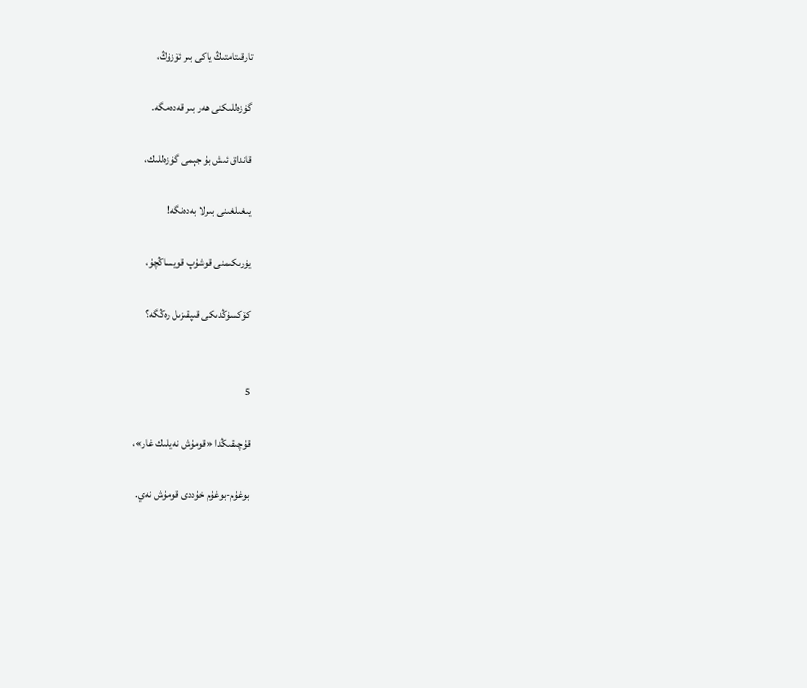تارقىتامتىڭ ياكى بىر ئۆزۈڭ،

گۈزەللىكنى ھەر بىر قەدەمگە.

قانداق ئىش بۇ جېمى گۈزەللىك،

يىغىلغىنى بىرلا بەدەنگە!

يۈرىكىمنى قوشۇپ قويساڭچۇ،

كۆكسۈڭدىكى قىپقىزىل رەڭگە؟


5

قۇچىقىڭدا «قومۇش نەيلىك غار»،

بوغۇم-بوغۇم خۇددى قومۇش نەي.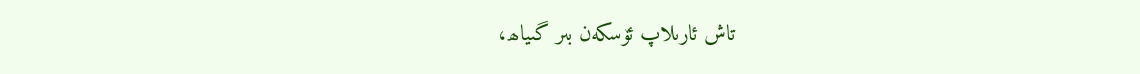تاش ئارىلاپ ئۆسكەن بىر گىياھ،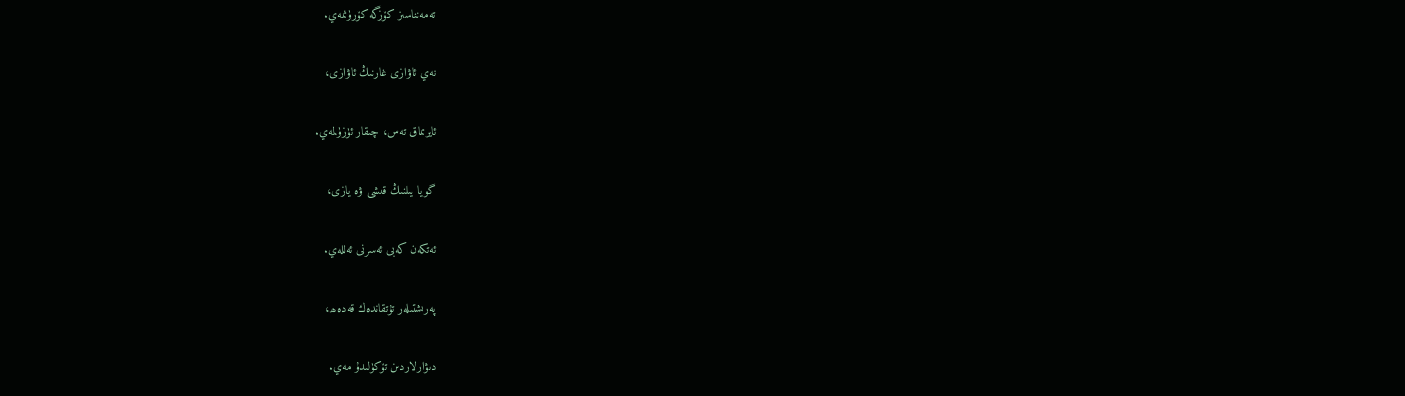تەمەنناسىز كۆزگە كۆرۈنمەي.

نەي ئاۋازى غارنىڭ ئاۋازى،

ئايرىماق تەس، چىقار ئۈزۈلمەي.

گويا يىلنىڭ قىشى ۋە يازى،

ئەتكەن كەبى ئەسرنى ئەللەي.

پەرىشتىلەر تۇتقاندەك قەدەھ،

دىۋارلاردىن تۆكۈلىدۇ مەي.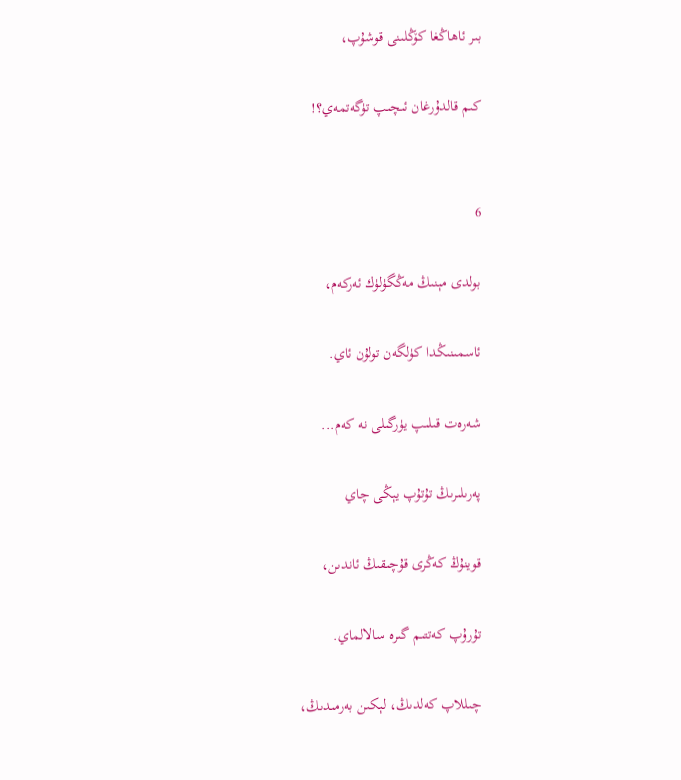بىر ئاھاڭغا كۆڭلىنى قوشۇپ،

كىم قالدۇرغان ئىچىپ تۈگەتمەي؟!


6

بولدى مېنىڭ مەڭگۈلۈك ئەركەم،

ئاسمىنىڭدا كۈلگەن تولۇن ئاي.

شەرەت قىلىپ يۈرگىلى نە كەم...

پەرىلىرىڭ تۇتۇپ يېڭى چاي

قوينۇڭ كەڭرى قۇچىقىڭ ئاندىن،

تۇرۇپ كەتتىم گىرە سالالماي.

چىللاپ كەلدىڭ، لېكىن بەرمىدىڭ،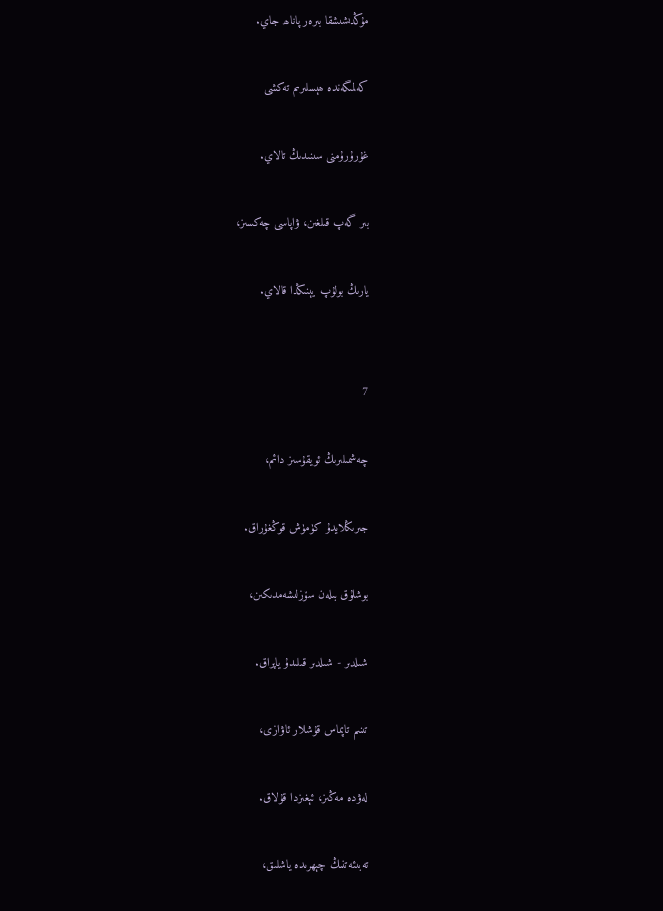مۇڭدىشىشقا بىرەر پاناھ جاي.

كەلمىگەندە ھېسلىرىم تەكشى

غۇرۇرۇمنى سىنىدىڭ تالاي.

بىر گەپ قىلغىن، ۋاپاسى چەكسىز،

يارىڭ بولۇپ يېنىڭدا قالاي.


7

چەشمىلىرىڭ ئويقۇسىز دائم،

جىرىڭلايدۇ كۈمۈش قوڭغۇراق.

بوشلۇق بىلەن سۆزلىشەمدىكىن،

شىلدىر - شىلدىر قىلىدۇ ياپراق.

تىنىم تاپماس قۇشلار ئاۋازى،

لەۋدە مەڭىز، ئېغىزدا قۇلاق.

تەبىئەتنىڭ چېھرىدە ياشلىق،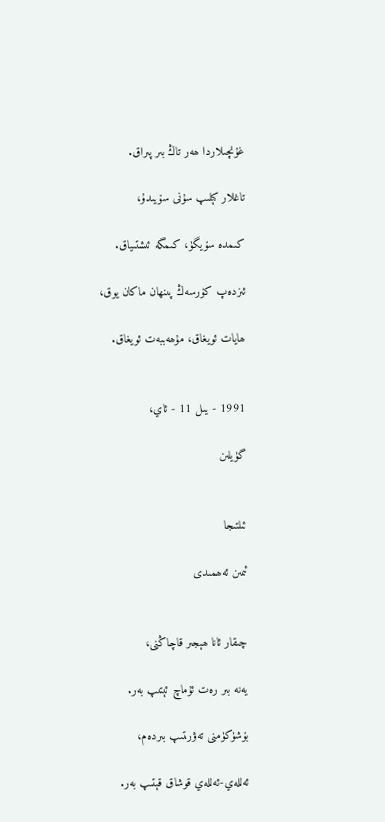غۇنچىلاردا ھەر تاڭ بىر پىراق.

تاغلار كېلىپ سۇنى سۆيىدۇ،

كىمدە سۆيگۈ، كىمگە ئىشتىياق.

ئىزدەپ كۆرسەڭ پىنھان ماكان يوق،

ھايات ئويغاق، مۇھەببەت ئويغاق.


1991 - يىل 11 - ئاي،

گۈيلىن


ئىلتىجا

ئىمىن ئەھمىدى


چىقار ئانا ھېجىر قاچاڭنى،

يەنە بىر رەت ئۇماچ ئېتىپ بەر.

بۆشۈكۈمنى تەۋرىتىپ بىردەم،

ئەللەي-ئەللەي قوشاق قېتىپ بەر.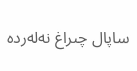ساپال چىراغ نەلەردە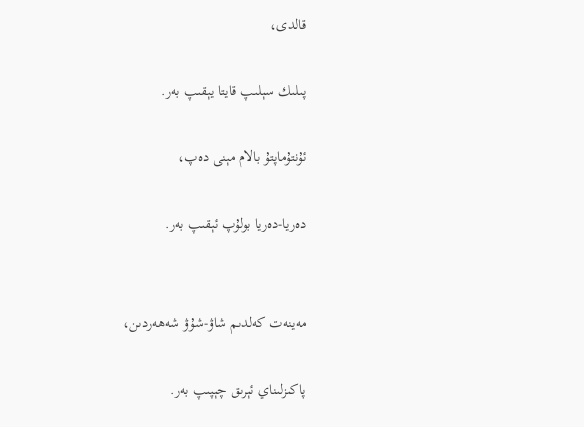قالدى،

پىلىك سېلىپ قايتا يېقىپ بەر.

ئۇنتۇماپتۇ بالام مېنى دەپ،

دەريا-دەريا بولۇپ ئېقىپ بەر.


مەينەت كەلدىم شاۋ-شۇۋ شەھەردىن،

پاكىزلىناي ئېرىق چېپىپ بەر.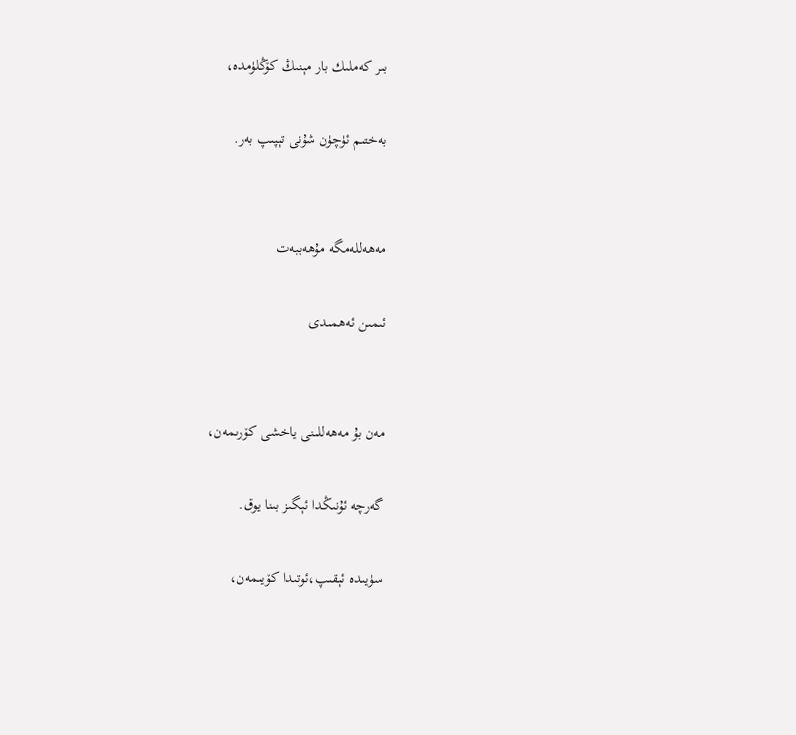بىر كەملىك بار مېنىڭ كۆڭلۈمدە،

بەختىم ئۈچۈن شۇنى تېپىپ بەر.


مەھەللەمگە مۇھەببەت

ئىمىن ئەھمىدى


مەن بۇ مەھەللىنى ياخشى كۆرىمەن،

گەرچە ئۇنىڭدا ئېگىز بىنا يوق.

سۈيىدە ئېقىپ،ئوتىدا كۆيىمەن،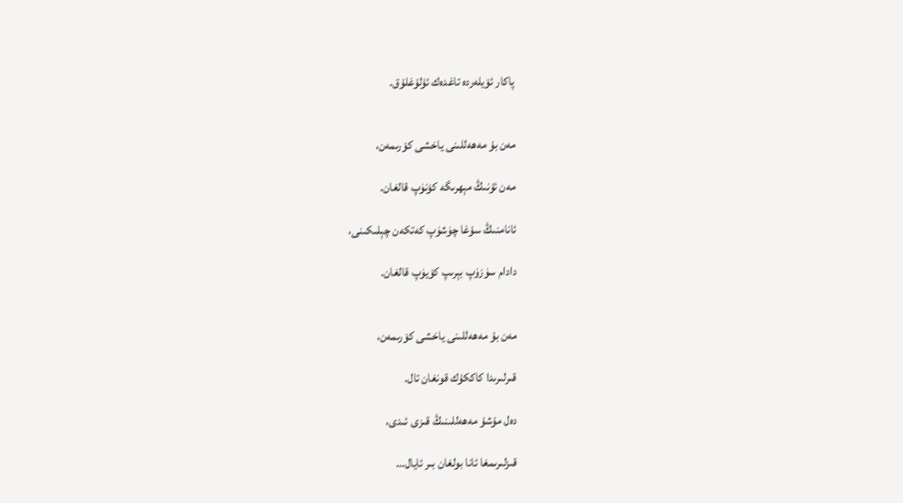پاكار ئۆيلەردە تاغدەك ئۇلۇغلۇق.


مەن بۇ مەھەللىنى ياخشى كۆرىمەن،

مەن ئۇنىڭ مېھرىگە كۆنۈپ قالغان.

ئانامنىڭ سۇغا چۈشۈپ كەتكەن چېلىكىنى،

دادام سۈزۈپ بېرىپ كۆيۈپ قالغان.


مەن بۇ مەھەللىنى ياخشى كۆرىمەن،

قىرلىرىدا كاككۇك قونغان تال.

دەل مۇشۇ مەھەللىنىڭ قىزى ئىدى،

قىزلىرىمغا ئانا بولغان بىر ئايال…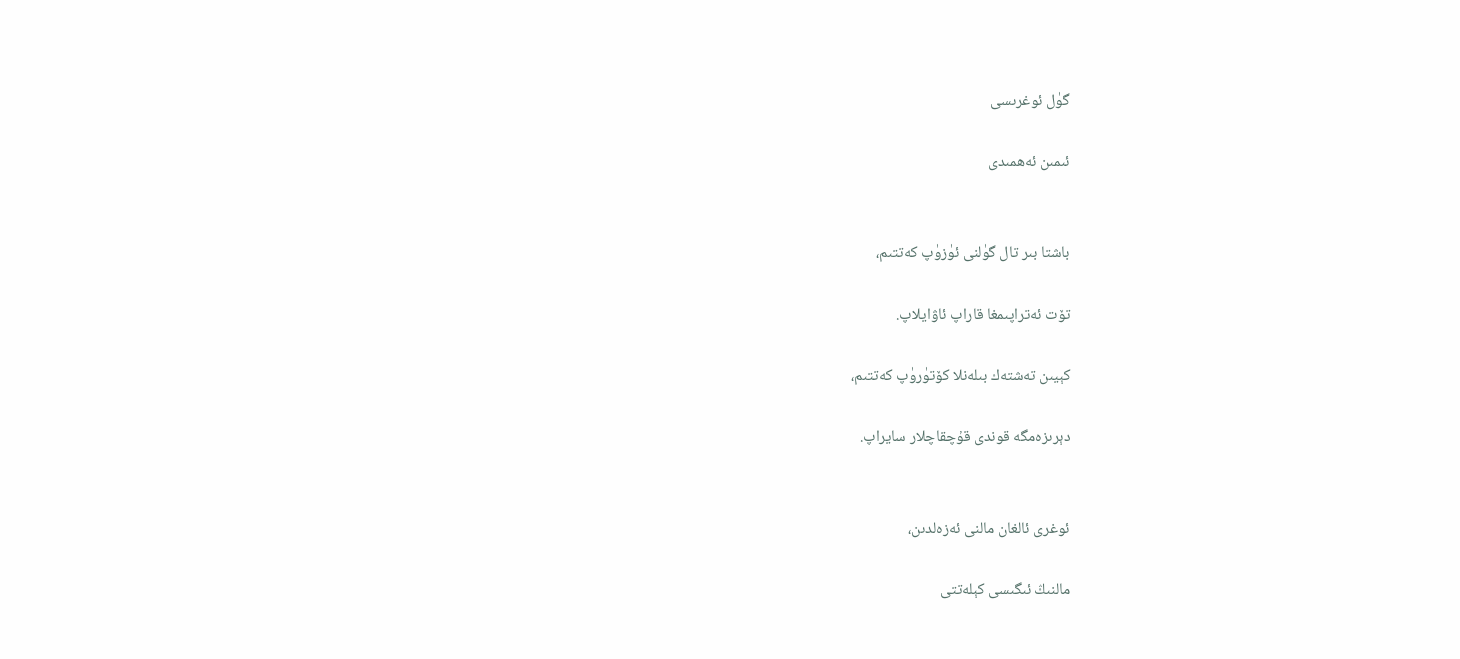گۈل ئوغرىسى

ئىمىن ئەھمىدى


باشتا بىر تال گۈلنى ئۈزۈپ كەتتىم،

تۆت ئەتراپىمغا قاراپ ئاۋايلاپ.

كېيىن تەشتەك بىلەنلا كۆتۈرۈپ كەتتىم،

دېرىزەمگە قوندى قۇچقاچلار سايراپ.


ئوغرى ئالغان مالنى ئەزەلدىن،

مالنىڭ ئىگىسى كېلەتتى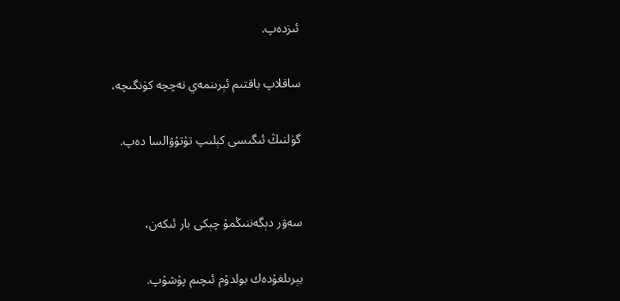ئىزدەپ.

ساقلاپ باقتىم ئېرىنمەي نەچچە كۈنگىچە،

گۈلنىڭ ئىگىسى كېلىپ تۇتۇۋالسا دەپ.


سەۋر دېگەننىڭمۇ چېكى بار ئىكەن،

يېرىلغۇدەك بولدۇم ئىچىم پۇشۇپ.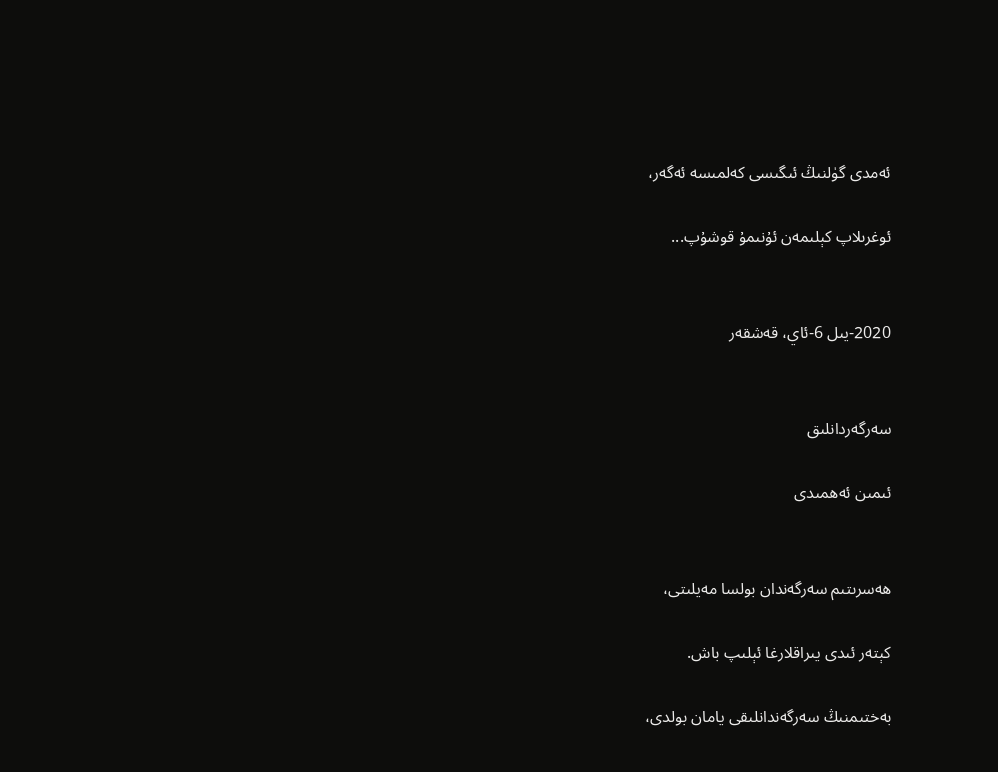ئەمدى گۈلنىڭ ئىگىسى كەلمىسە ئەگەر،

ئوغرىلاپ كېلىمەن ئۇنىمۇ قوشۇپ...


2020-يىل 6-ئاي، قەشقەر


سەرگەردانلىق

ئىمىن ئەھمىدى


ھەسرىتىم سەرگەندان بولسا مەيلىتى،

كېتەر ئىدى يىراقلارغا ئېلىپ باش.

بەختىمنىڭ سەرگەندانلىقى يامان بولدى،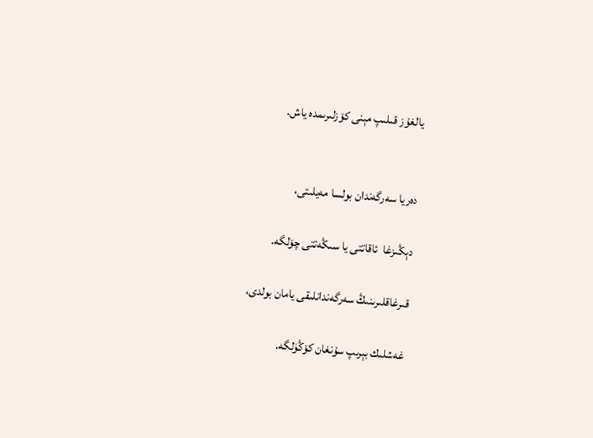يالغۇز قىلىپ مېنى كۆزلىرىمدە ياش.


دەريا سەرگەندان بولسا مەيلىتى،

دېڭىزغا  ئاقاتتى يا سىڭەتتى چۆلگە.

قىرغاقلىرىنىڭ سەرگەندانلىقى يامان بولدى،

غەشلىك بېرىپ سۇنغان كۆڭۈلگە.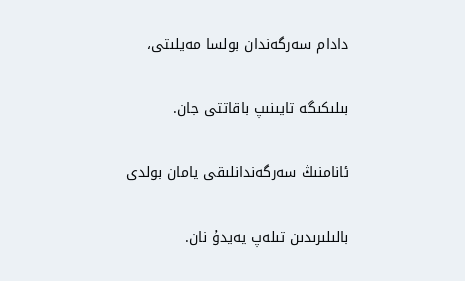دادام سەرگەندان بولسا مەيلىتى،

بىلىكىگە تايىنىپ باقاتتى جان.

ئانامنىڭ سەرگەندانلىقى يامان بولدى

بالىلىرىدىن تىلەپ يەيدۇ نان.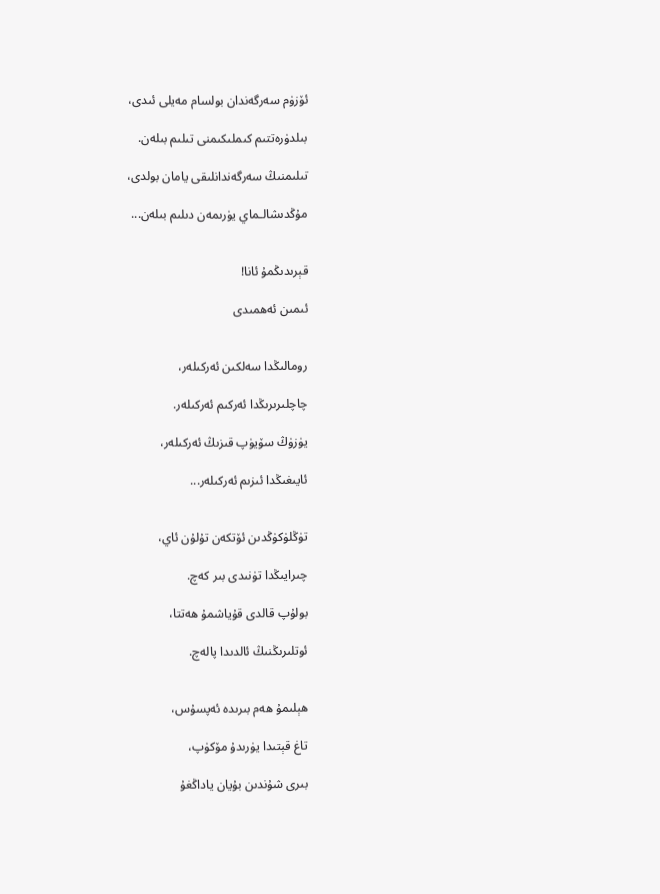ئۆزۈم سەرگەندان بولسام مەيلى ئىدى،

بىلدۈرەتتىم كىملىكىمنى تىلىم بىلەن.

تىلىمنىڭ سەرگەندانلىقى يامان بولدى،

مۇڭدىشالـماي يۈرىمەن دىلىم بىلەن...


قېرىدىڭمۇ ئانا!

ئىمىن ئەھمىدى


رومالىڭدا سەلكىن ئەركىلەر،

چاچلىرىرىڭدا ئەركىم ئەركىلەر.

يۈزۈڭ سۆيۈپ قىزىڭ ئەركىلەر،

ئايىغىڭدا ئىزىم ئەركىلەر...


تۈڭلۈكۈڭدىن ئۆتكەن تۇلۇن ئاي،

چىرايىڭدا تۈنىدى بىر كەچ.

بولۇپ قالدى قۇياشمۇ ھەتتا،

ئوتلىرىڭنىڭ ئالدىدا پالەچ.


ھېلىمۇ ھەم بىرىدە ئەپسۇس،

تاغ قېتىدا يۈرىدۇ مۆكۈپ،

بىرى شۇندىن بۇيان ياداڭغۇ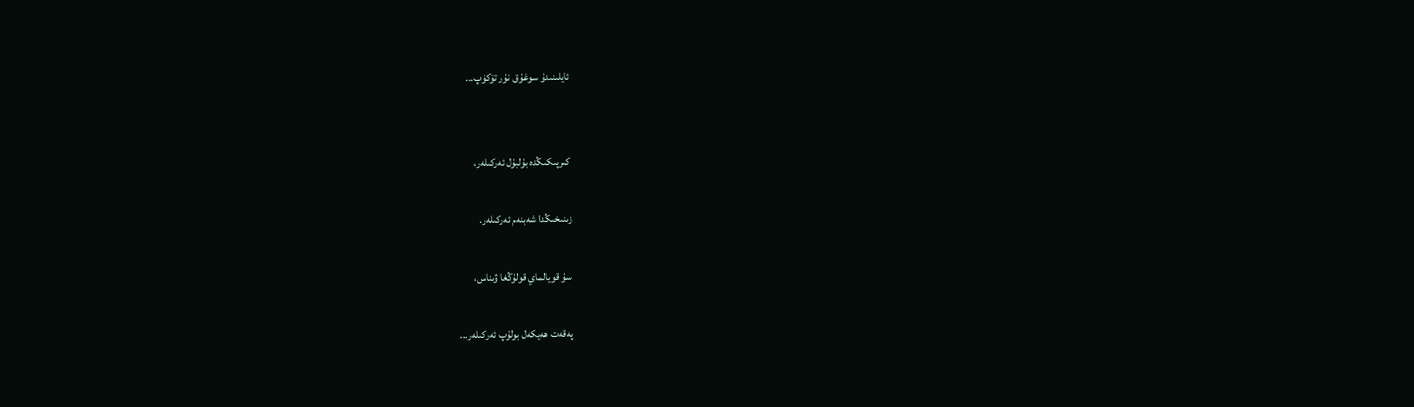ئايلىنىدۇ سوغۇق نۇر تۆكۈپ...


كىرپىكىڭدە بۇلبۇل ئەركىلەر،

زىنىخىڭدا شەبنەم ئەركىلەر.

سۇ قويالماي قولۇڭغا ۋىناس،

پەقەت ھەيكەل بولۇپ ئەركىلەر...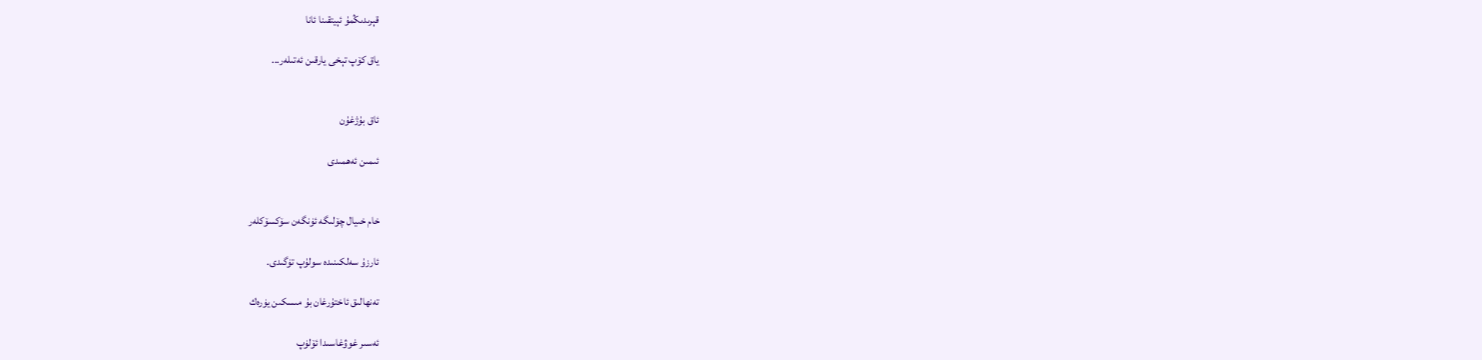قېرىدىڭمۇ ئېيتقىنا ئانا

ياق كۆپ تېخى يارقىن ئەتىلەر...


ئاق بۇژغۇن

ئىمىن ئەھمىدى


خام خىيال چۆلىگە ئۈنگەن سۆكسۆكلەر

ئارزۇ سەلكىنىدە سولۇپ تۈگىدى.

تەنھالىق ئاختۇرغان بۇ مىسكىن يۈرەك

ئەسىر غوۋغاسىدا ئۆلۈپ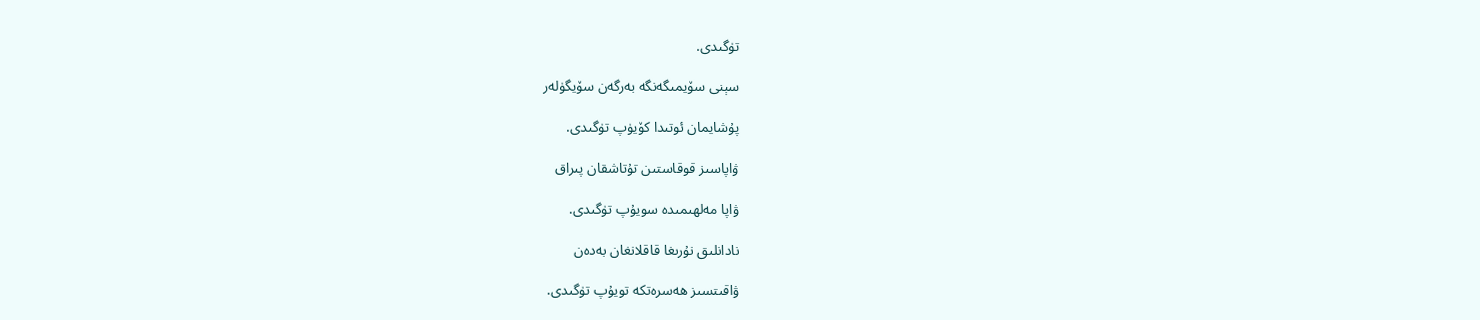تۈگىدى.

سېنى سۆيمىگەنگە بەرگەن سۆيگۈلەر

پۇشايمان ئوتىدا كۆيۈپ تۈگىدى.

ۋاپاسىز قوقاستىن تۇتاشقان پىراق

ۋاپا مەلھىمىدە سويۇپ تۈگىدى.

نادانلىق نۇرىغا قاقلانغان بەدەن

ۋاقىتسىز ھەسرەتكە تويۇپ تۈگىدى.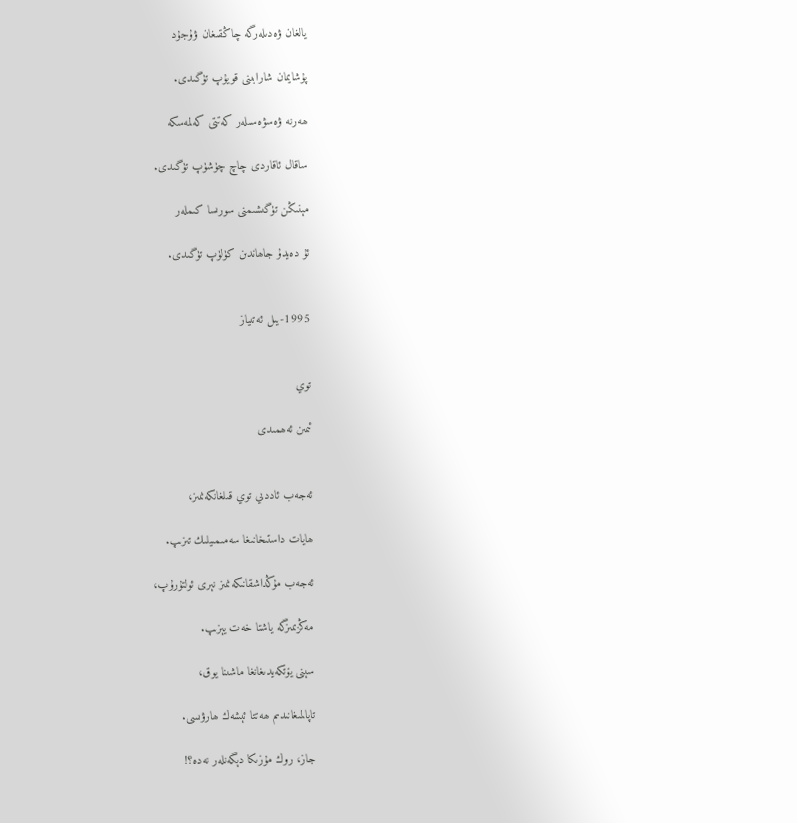يالغان ۋەدىلەرگە چاڭقىغان ۋۇجۇد

پۇشايمان شارابىنى قويۇپ تۈگىدى.

ھەرنە ۋەسۋەسىلەر كەتتى كەلمەسكە

ساقال ئاقاردى چاچ چۈشۈپ تۈگىدى.

مېنىڭن تۈگىشىمنى سورىسا كىملەر

ئۇ دەيدۇ جاھاندىن كۈلۈپ تۈگىدى.


1995-يىل ئەتىياز


توي

ئىمىن ئەھمىدى


ئەجەب ئاددىي توي قىلغانكەنمىز،

ھايات داستىخانىغا سەمىمىيلىك تىزىپ.

ئەجەب مۇڭداشقانىكەنمىز نېرى ئولتۇرۇپ،

مەڭزىمىزگە ياشتا خەت يېزىپ.

سېنى يۆتكەيدىغانغا ماشىنا يوق،

تاپالمىغانىدىم ھەتتا ئېشەك ھارۋىسى.

جاز، روك مۇزىكا دېگەنلەر نەدە؟!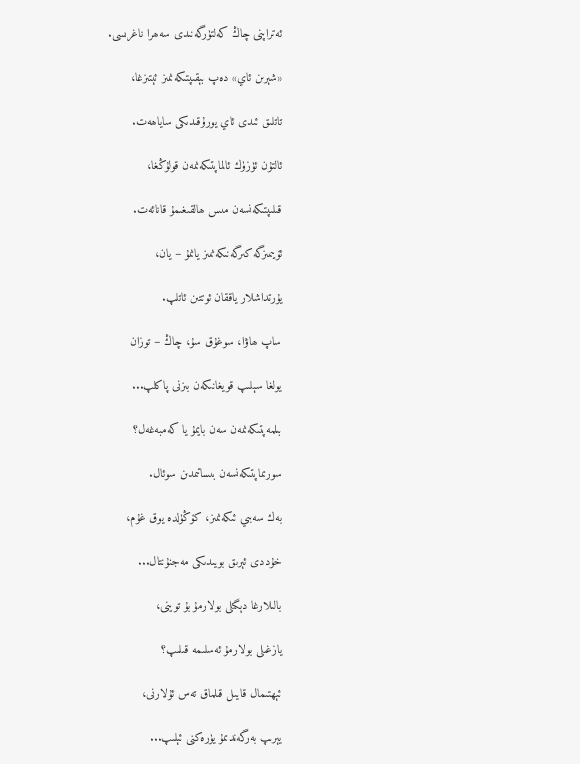ئەتراپنى چاڭ كەلتۈرگەنىدى سەھرا ناغرىسى.

«شېرىن ئاي» دەپ بېقىپتىكەنمىز ئېتىزغا،

تاتلىق ئىدى ئاي يورۇقىدىكى ساياھەت.

ئالتۇن ئۈزۈك ئالماپتىكەنمەن قولۇڭغا،

قىلىپتىكەنسەن مىس ھالقىغىمۇ قانائەت.

ئۆيىمىزگە كىرگەنىكەنمىز يانمۇ – يان،

يۇرتداشلار ياققان ئوتتىن ئاتلپ.

ساپ ھاۋا، سوغۇق سۇ، چاڭ – توزان

يولغا سېلىپ قويغانىكەن بىزنى پاكلپ...

بىلمەپتىكەنمەن سەن بايمۇ يا كەمبەغەل؟

سورىماپتىكەنسەن بىساتىمدىن سوئال.

بەك سەبىي ئىكەنمىز، كۆڭۈلدە يوق غۇم،

خۇددى ئېرىق بويىدىكى مەجنۇنتال...

بالىلارغا دېگىلى بولارمۇ بۇ توينى،

يازغىلى بولارمۇ ئەسلىمە قىلىپ؟

ئېھتىمال قايىل قىلماق تەس ئۇلارنى،

يېرىپ بەرگەندىمۇ يۈرەكنى ئېلىپ...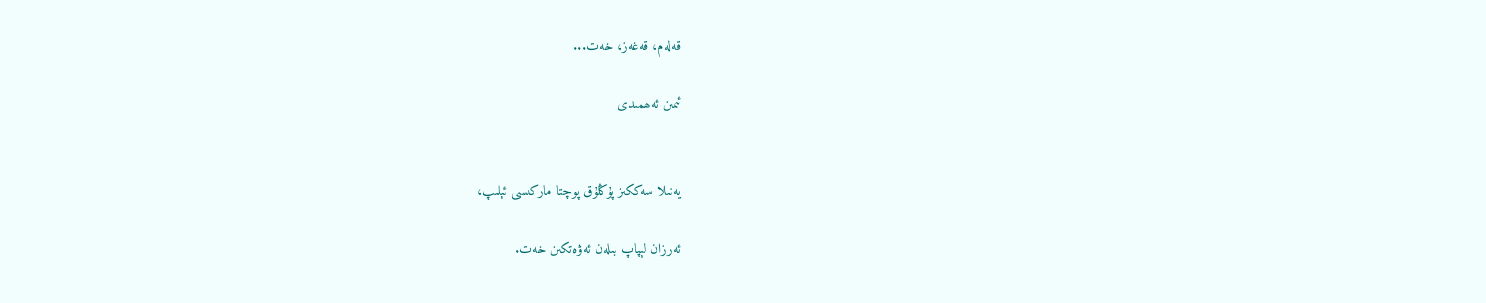قەلەم، قەغەز، خەت...

ئىمىن ئەھمىدى


يەنىلا سەككىز پۇڭلۇق پوچتا ماركىسى ئېلىپ،

ئەرزان لېپاپ بىلەن ئەۋەتكىن خەت.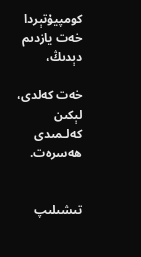كومپيۇتېردا خەت يازدىم دېدىڭ،

خەت كەلدى، لېكىن كەلـمىدى ھەسرەت.


تىشىلىپ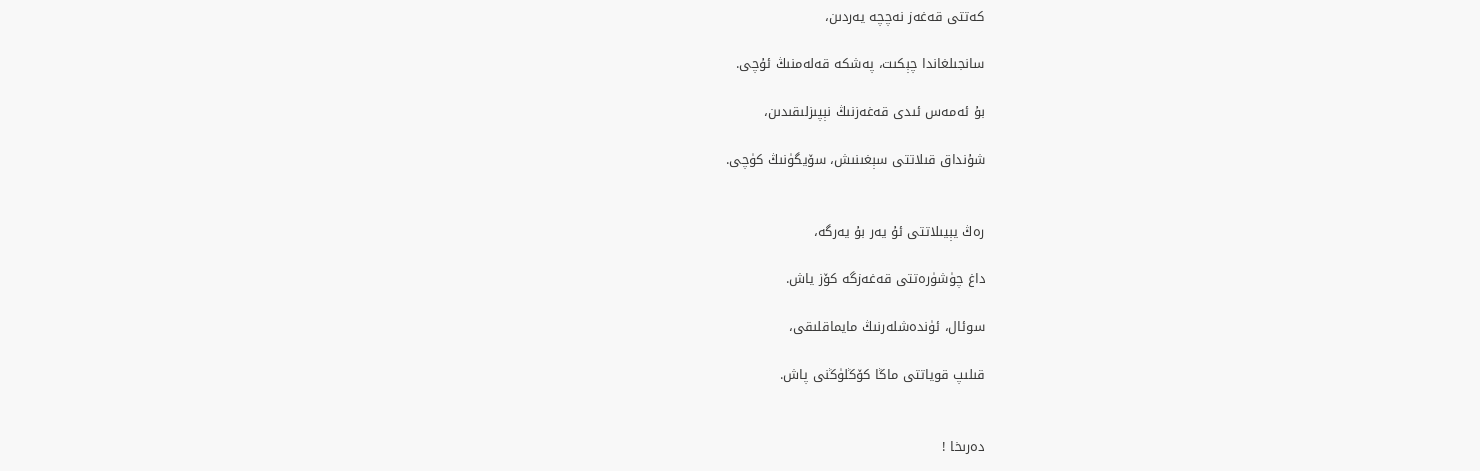كەتتى قەغەز نەچچە يەردىن،

سانجىلغاندا چېكىت، پەشكە قەلەمنىڭ ئۇچى.

بۇ ئەمەس ئىدى قەغەزنىڭ نېپىزلىقىدىن،

شۇنداق قىلاتتى سېغىنىش، سۆيگۈنىڭ كۈچى.


رەڭ يېيىلاتتى ئۇ يەر بۇ يەرگە،

داغ چۈشۈرەتتى قەغەزگە كۆز ياش.

سوئال، ئۈندەشلەرنىڭ مايماقلىقى،

قىلىپ قوياتتى ماڭا كۆڭلۈڭنى پاش.


دەرىخا !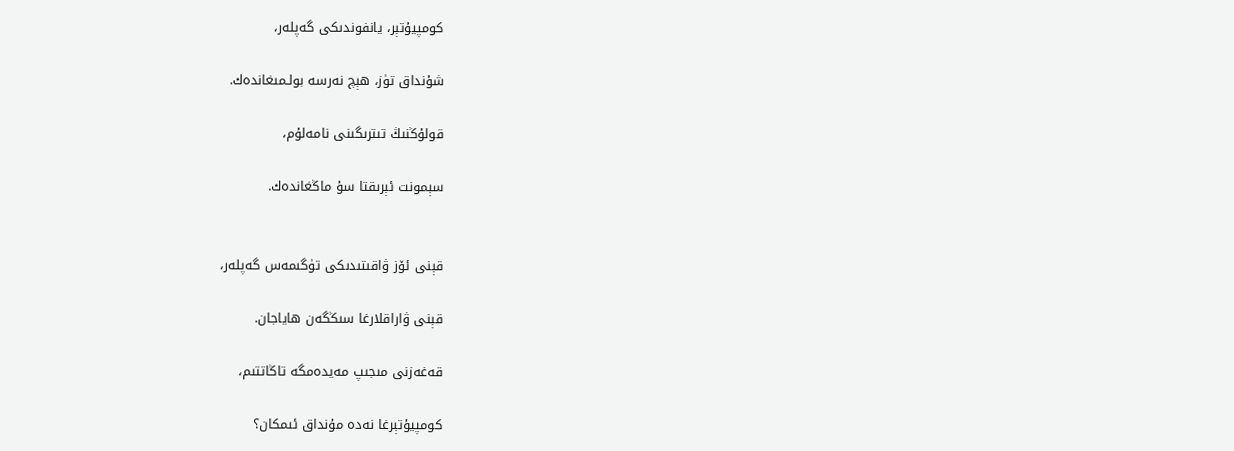كومپيۇتېر، يانفوندىكى گەپلەر،

شۇنداق تۈز، ھېچ نەرسە بولـمىغاندەك.

قولۇڭنىڭ تىترىگىنى نامەلۇم،

سېمونت ئېرىقتا سۇ ماڭغاندەك.


قېنى ئۆز ۋاقىتىدىكى تۈگىمەس گەپلەر،

قېنى ۋاراقلارغا سىڭگەن ھاياجان.

قەغەزنى مىجىپ مەيدەمگە تاڭاتتىم،

كومپيۇتېرغا نەدە مۇنداق ئىمكان؟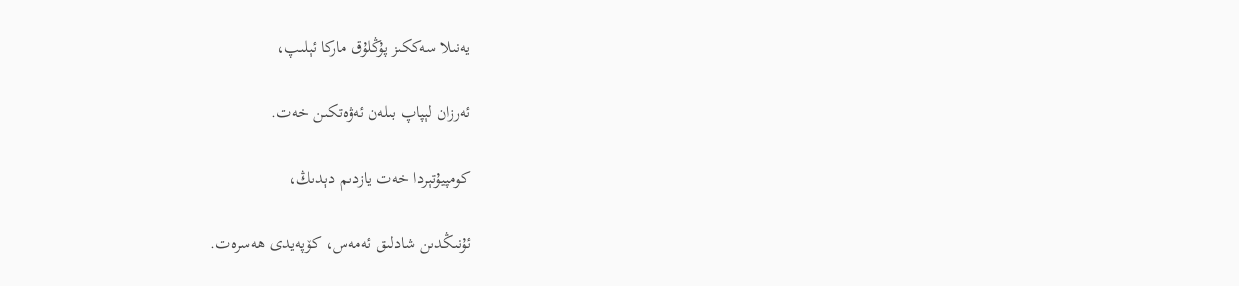يەنىلا سەككىز پۇڭلۇق ماركا ئېلىپ،

ئەرزان لېپاپ بىلەن ئەۋەتكىن خەت.

كومپيۇتېردا خەت يازدىم دېدىڭ،

ئۇنىڭدىن شادلىق ئەمەس، كۆپەيدى ھەسرەت.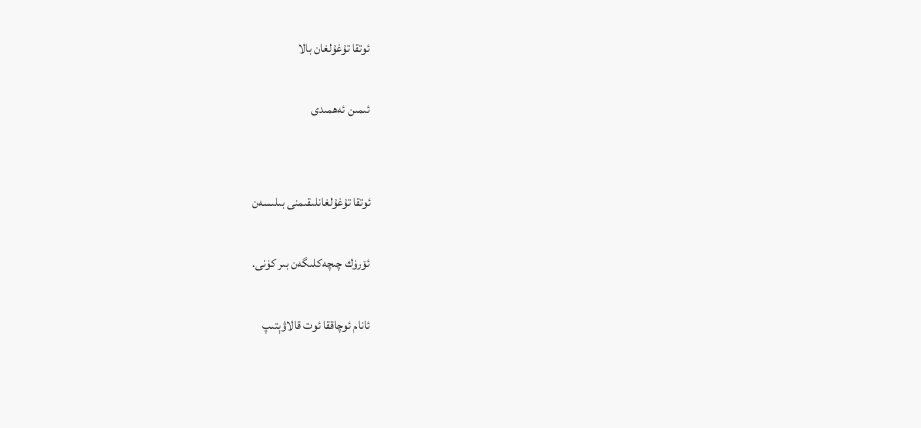ئوتقا تۇغۇلغان بالا

ئىمىن ئەھمىدى


ئوتقا تۇغۇلغانلىقىمنى بىلىسەن

ئۆرۈك چىچەكلىگەن بىر كۈنى.

ئانام ئوچاققا ئوت قالاۋېتىپ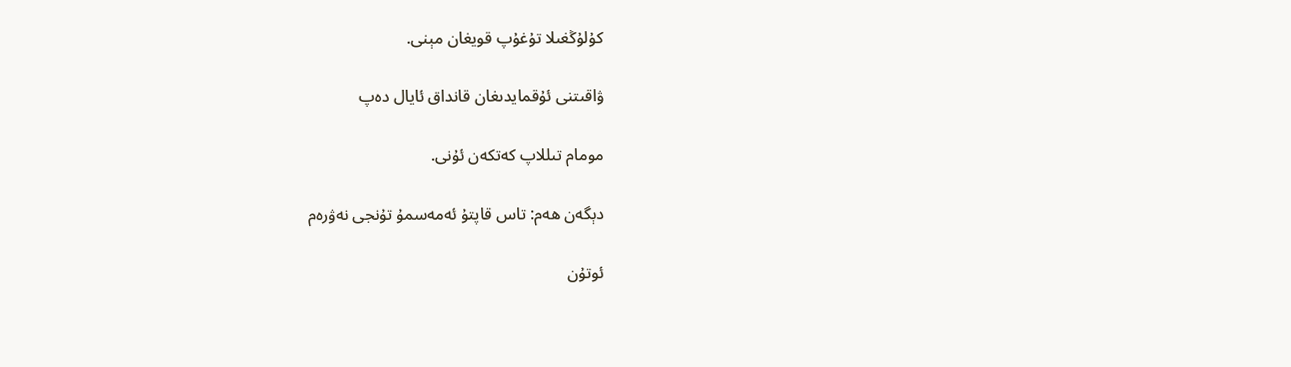كۇلۇڭغىلا تۇغۇپ قويغان مېنى.

ۋاقىتنى ئۇقمايدىغان قانداق ئايال دەپ

مومام تىللاپ كەتكەن ئۇنى.

دېگەن ھەم: تاس قاپتۇ ئەمەسمۇ تۇنجى نەۋرەم

ئوتۇن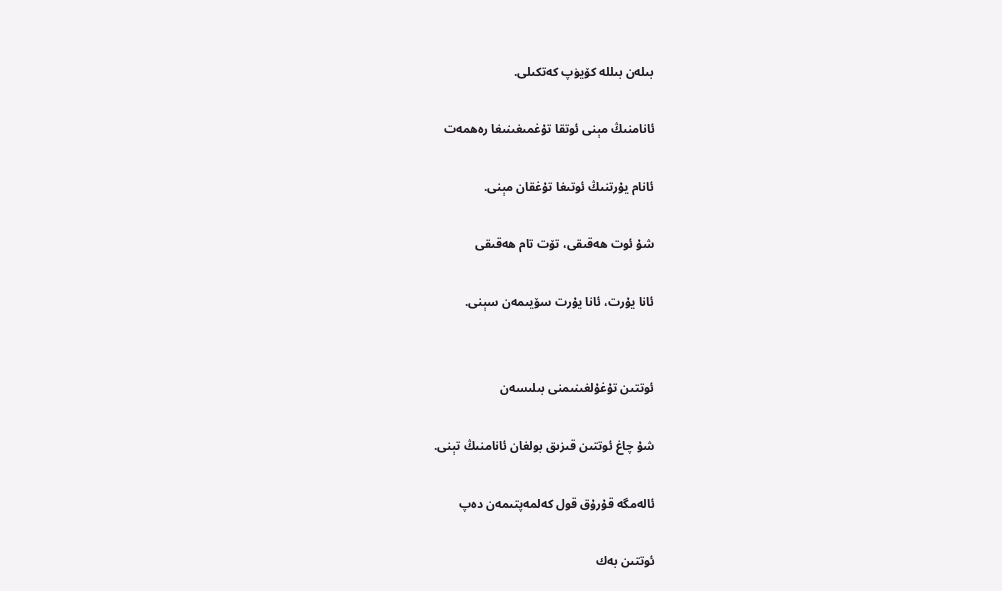بىلەن بىللە كۆيۈپ كەتكىلى.

ئانامنىڭ مېنى ئوتقا تۇغمىغىنىغا رەھمەت

ئانام يۇرتنىڭ ئوتىغا تۇغقان مېنى.

شۇ ئوت ھەقىقى، تۆت تام ھەقىقى

ئانا يۇرت، ئانا يۇرت سۆيىمەن سېنى.


ئوتتىن تۇغۇلغىنىمنى بىلىسەن

شۇ چاغ ئوتتىن قىزىق بولغان ئانامنىڭ تېنى.

ئالەمگە قۇرۇق قول كەلمەپتىمەن دەپ

ئوتتىن بەك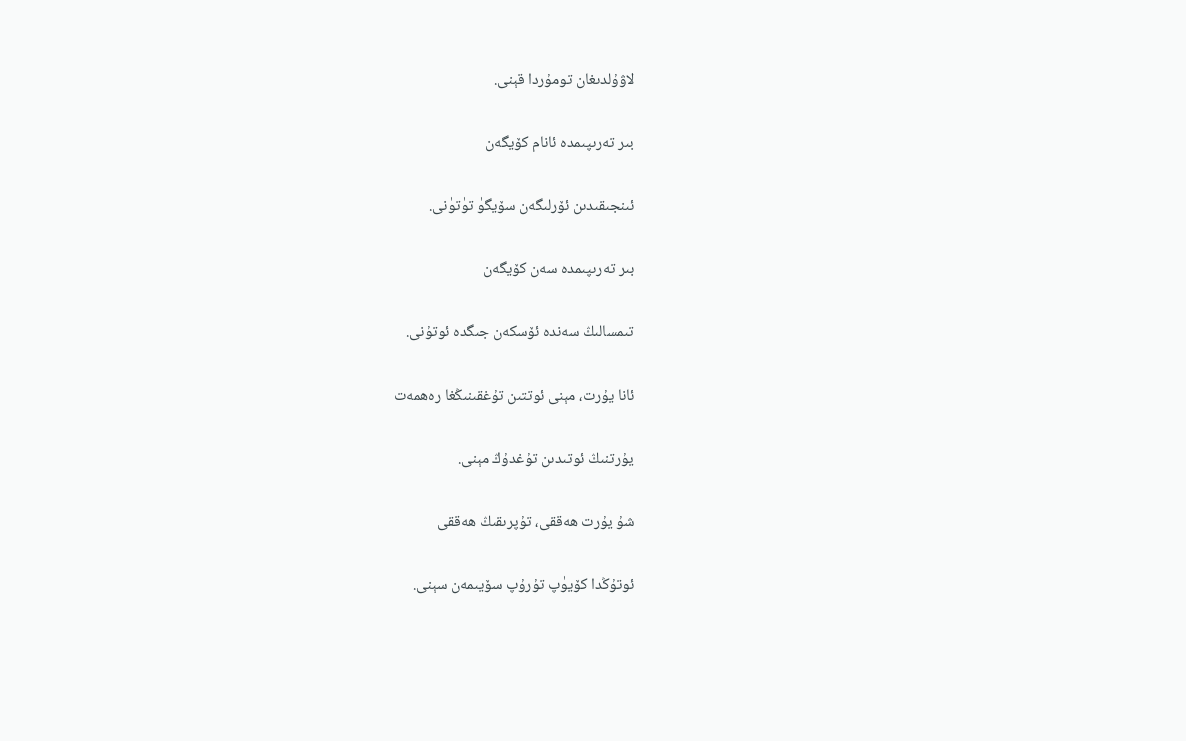لاۋۇلدىغان تومۇردا قېنى.

بىر تەرىپىمدە ئانام كۆيگەن

ئىنجىقىدىن ئۆرلىگەن سۆيگۈ تۈتۈنى.

بىر تەرىپىمدە سەن كۆيگەن

تىمسالىڭ سەندە ئۆسكەن جىگدە ئوتۇنى.

ئانا يۇرت، مېنى ئوتتىن تۇغقىنىڭغا رەھمەت

يۇرتنىڭ ئوتىدىن تۇغدۇڭ مېنى.

شۇ يۇرت ھەققى، تۇپرىقىڭ ھەققى

ئوتۇڭدا كۆيۈپ تۇرۇپ سۆيىمەن سېنى.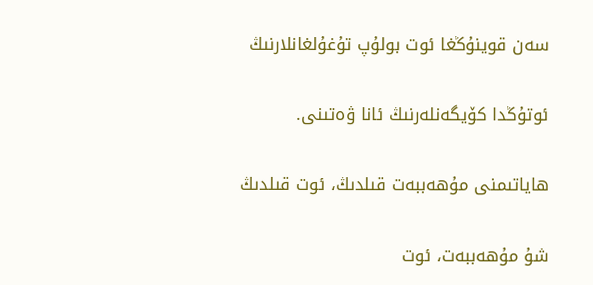سەن قوينۇڭغا ئوت بولۇپ تۇغۇلغانلارنىڭ

ئوتۇڭدا كۆيگەنلەرنىڭ ئانا ۋەتىنى.

ھاياتىمنى مۇھەببەت قىلدىڭ، ئوت قىلدىڭ

شۇ مۇھەببەت، ئوت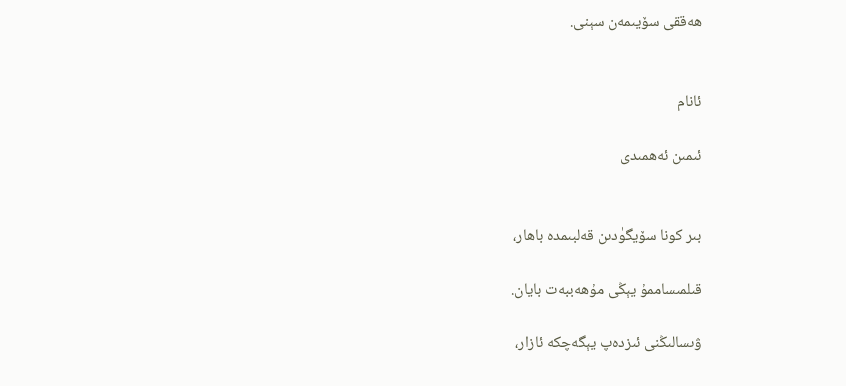ھەققى سۆيىمەن سېنى.


ئانام

ئىمىن ئەھمىدى


بىر كونا سۆيگۈدىن قەلبىمدە باھار،

قىلمىساممۇ يېڭى مۇھەببەت بايان.

ۋىسالىڭنى ئىزدەپ يېگەچكە ئازار،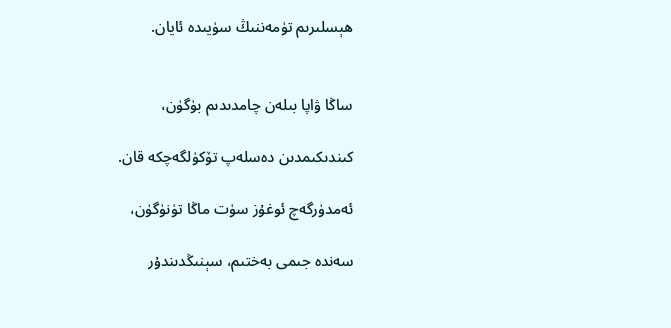ھېسلىرىم تۈمەننىڭ سۈيىدە ئايان.


ساڭا ۋاپا بىلەن چامدىدىم بۈگۈن،

كىندىكىمدىن دەسلەپ تۆكۈلگەچكە قان.

ئەمدۈرگەچ ئوغۇز سۈت ماڭا تۈنۈگۈن،

سەندە جىمى بەختىم، سېنىڭدىندۇر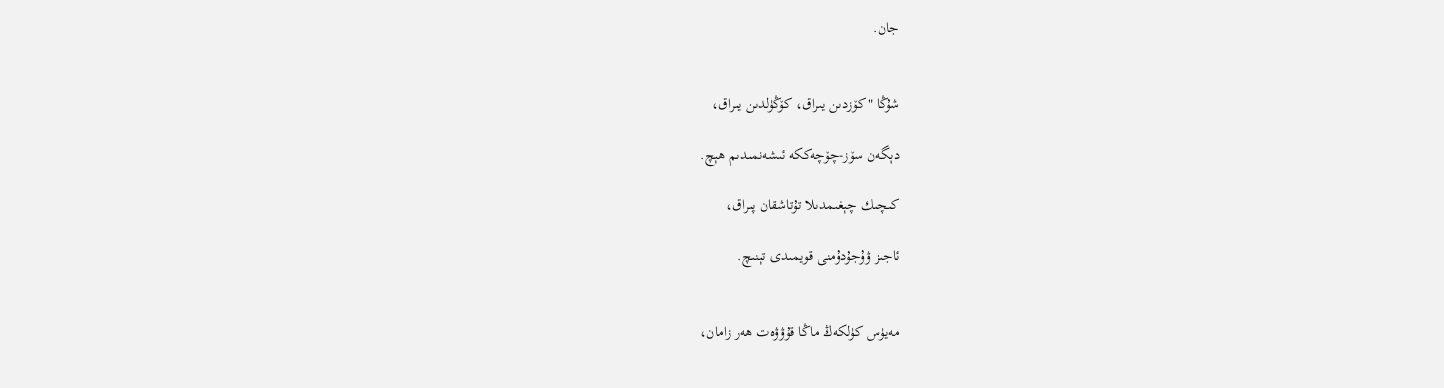جان.


شۇڭا "كۆزدىن يىراق، كۆڭۈلدىن يىراق،

دېگەن سۆز-چۆچەككە ئىشەنمىدىم ھېچ.

كىچىك چېغىمدىلا تۇتاشقان پىراق،

ئاجىز ۋۇجۇدۇمنى قويمىدى تېنىچ.


مەيۈس كۈلكەڭ ماڭا قۇۋۋەت ھەر زامان،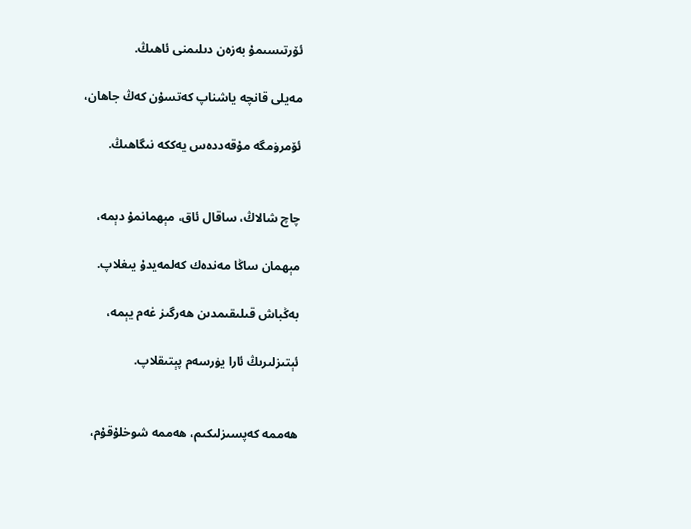ئۆرتىسىمۇ بەزەن دىلىمنى ئاھىڭ.

مەيلى قانچە ياشناپ كەتسۇن كەڭ جاھان،

ئۆمرۈمگە مۇقەددەس يەككە نىگاھىڭ.


چاچ شالاڭ، ساقال ئاق، مېھمانمۇ دېمە،

مېھمان ساڭا مەندەك كەلمەيدۇ يىغلاپ.

بەڭباش قىلىقىمدىن ھەرگىز غەم يېمە،

ئېتىزلىرىڭ ئارا يۈرسەم پېتىقلاپ.


ھەممە كەپسىزلىكىم، ھەممە شوخلۇقۇم،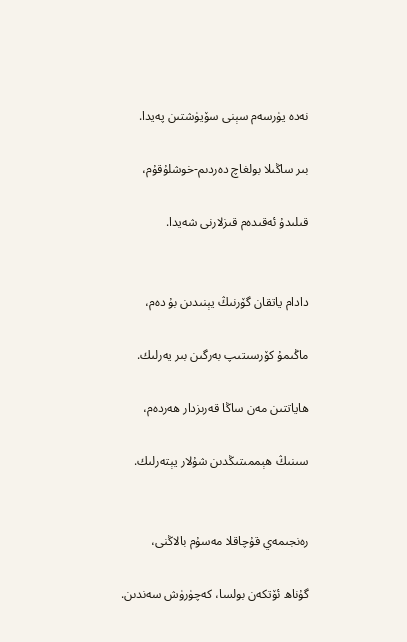نەدە يۈرسەم سېنى سۆيۈشتىن پەيدا.

بىر ساڭىلا بولغاچ دەردىم-خوشلۇقۇم،

قىلىدۇ ئەقىدەم قىزلارنى شەيدا.


دادام ياتقان گۆرنىڭ يېنىدىن بۇ دەم،

ماڭىمۇ كۆرسىتىپ بەرگىن بىر يەرلىك.

ھاياتتىن مەن ساڭا قەرىزدار ھەردەم،

سىنىڭ ھېممىتىڭدىن شۇلار يېتەرلىك.


رەنجىمەي قۇچاقلا مەسۇم بالاڭنى،

گۇناھ ئۆتكەن بولسا، كەچۈرۈش سەندىن.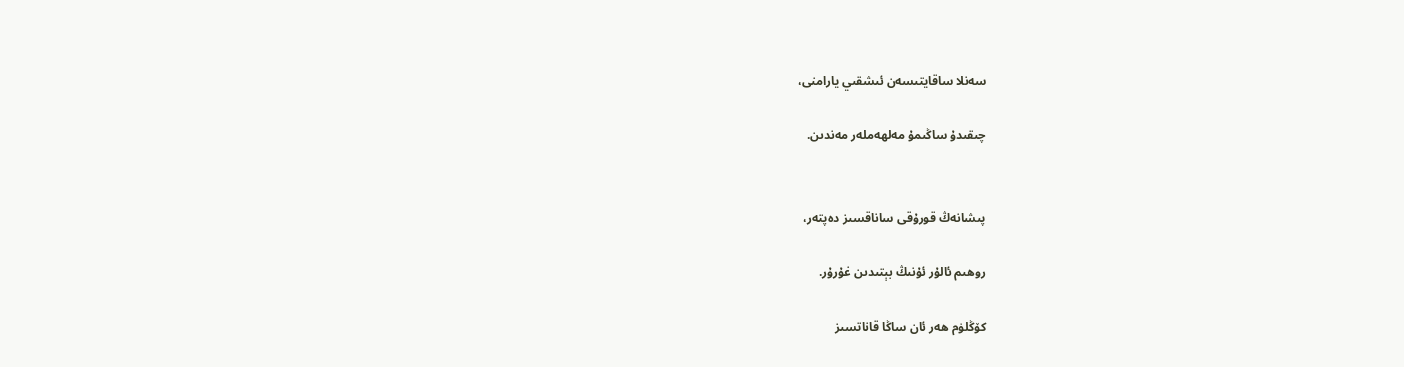سەنلا ساقايتىسەن ئىشقىي يارامنى،

چىقىدۇ ساڭىمۇ مەلھەملەر مەندىن.


پىشانەڭ قورۇقى ساناقسىز دەپتەر،

روھىم ئالۇر ئۇنىڭ بېتىدىن غۇرۇر.

كۆڭلۈم ھەر ئان ساڭا قاناتسىز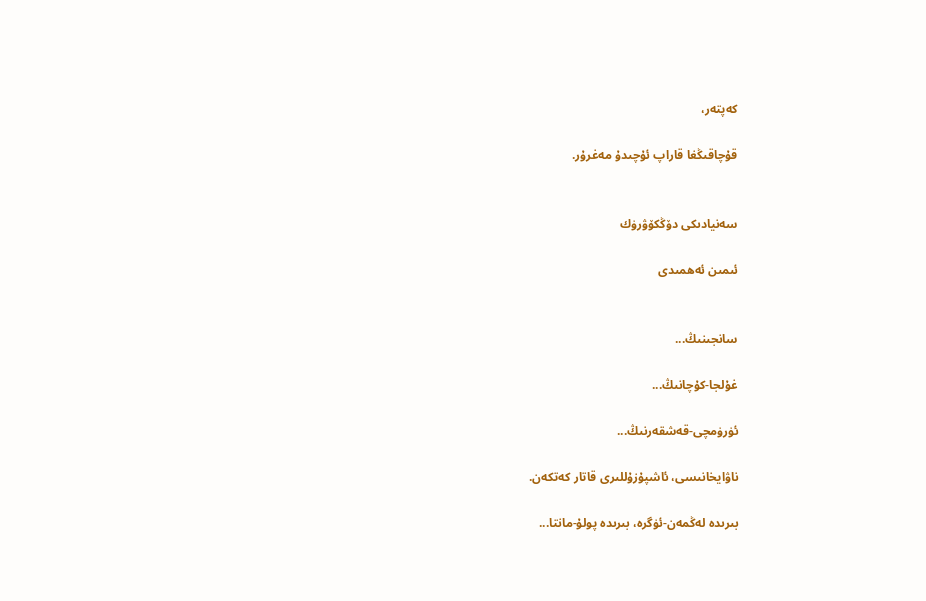كەپتەر،

قۇچاقىڭغا قاراپ ئۇچىدۇ مەغرۇر.


سەنيادىكى دۆڭكۆۋرۈك

ئىمىن ئەھمىدى


سانجىنىڭ...

غۇلجا-كۇچانىڭ...

ئۈرۈمچى-قەشقەرنىڭ...

ناۋايخانىسى، ئاشپۇزۇللىرى قاتار كەتكەن.

بىرىدە لەڭمەن-ئۈگرە، بىرىدە پولۇ-مانتا...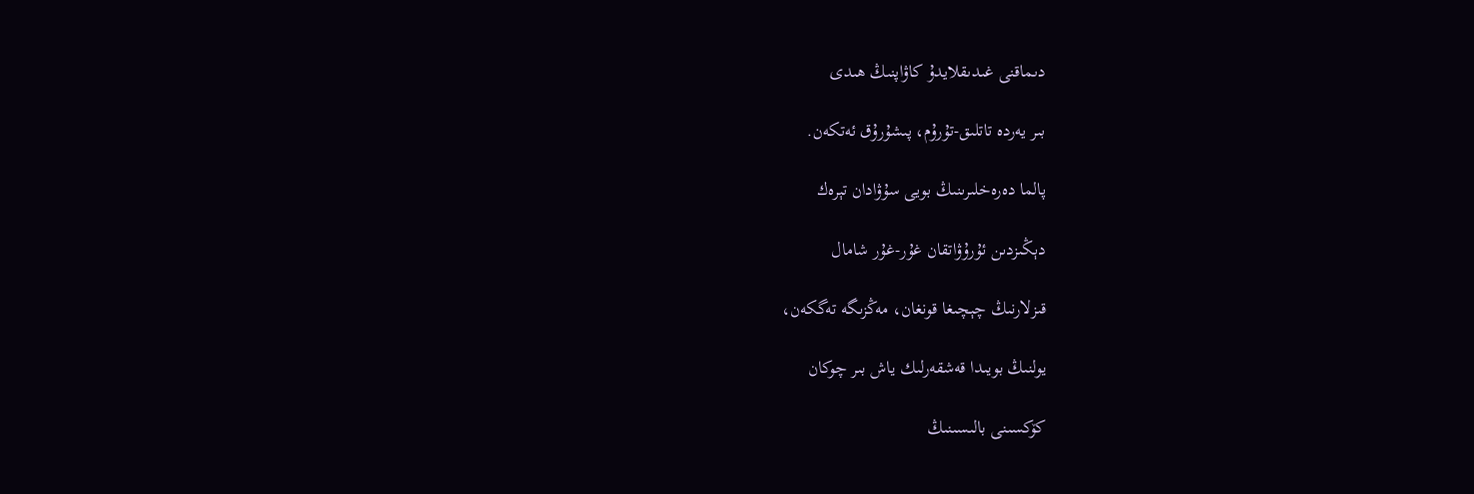دىماقنى غىدىقلايدۇ كاۋاپنىڭ ھىدى

بىر يەردە تاتلىق-تۇرۇم، پىشۇرۇق ئەتكەن.

پالما دەرەخلىرىنىڭ بويى سۇۋادان تېرەك

دېڭىزدىن ئۇرۇۋاتقان غۇر-غۇر شامال

قىزلارنىڭ چېچىغا قونغان، مەڭزىگە تەگكەن،

يولنىڭ بويىدا قەشقەرلىك ياش بىر چوكان

كۆكسىنى بالىسىنىڭ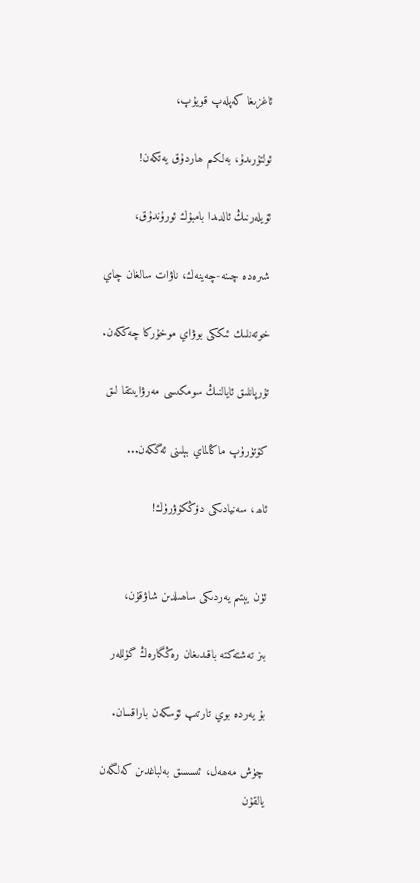ئاغزىغا كەپلەپ قويۇپ،

ئولتۇرىدۇ، بەلكىم ھاردۇق يەتكەن!

ئۆيلەرنىڭ ئالدىدا بامبۇك ئورۇندۇق،

شىرەدە چىنە-چەينەك، ناۋات سالغان چاي

خوتەنلىك ئىككى بوۋاي موخۇركا چەككەن.

تۇرپانلىق ئايالنىڭ سومكىسى مەرۋايىتقا لىق

كۆتۈرۈپ ماڭالماي بېلىنى ئەگكەن...

ئاھ، سەنيادىكى دۆڭكۆۋرۈك!


ئۈن يېتىم يەردىكى ساھىلدىن شاۋقۇن،

بىز تەشتەكتە باقىدىغان رەڭگارەڭ گۈللەر

بۇ يەردە بوي تارتىپ ئۆسكەن باراقسان.

چۈش مەھەل، ئىسسىق بەلباغدىن كەلگەن يالقۇن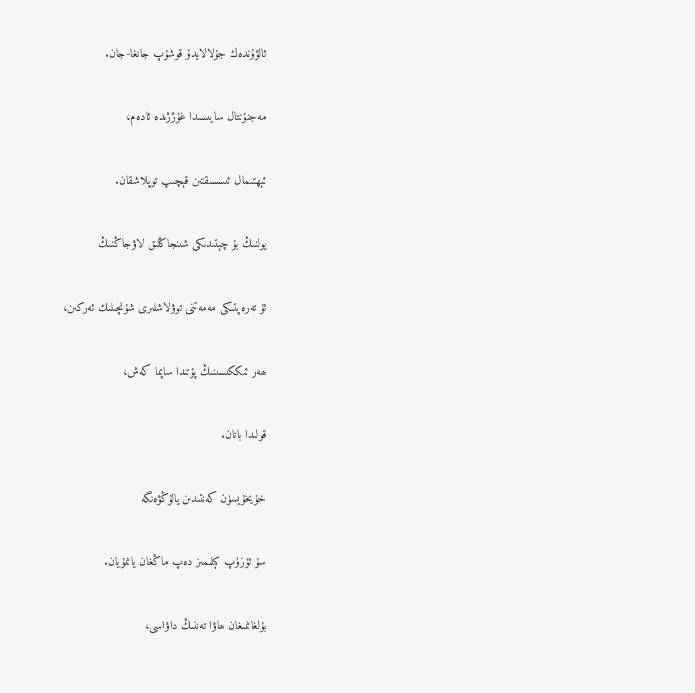ئالۋۇندەك جۇلالايدۇ قوشۇپ جانغا-جان.

مەجنۇنتال سايىسىدا غۇژژىدە ئادەم،

ئېھتىمال ئىسسىقتىن قېچىپ توپلاشقان.

يولنىڭ بۇ چېتىدىكى شىنجاڭلىق لاۋجاڭنىڭ

ئۇ تەرەپتىكى مەمەتنى توۋلاشلىرى شۇنچىلىك ئەركىن،

ھەر ئىككىسىنىڭ پۇتىدا ساپما كەش،

قولىدا بانان.

خۇيخۇيسۈن كەنتىدىن يالۇڭۋەنگە

سۇ ئۈزۈپ كېلىمىز دەپ ماڭغان يانمۇيان.

بۇلغانمىغان ھاۋا تەننىڭ داۋاسى،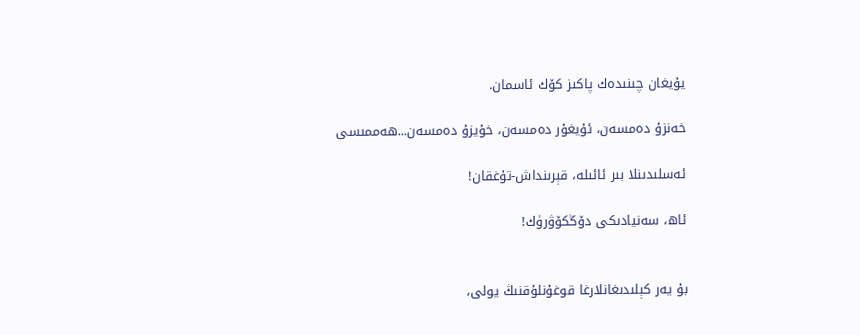يۇيغان چىنىدەك پاكىز كۆك ئاسمان.

خەنزۇ دەمسەن، ئۇيغۇر دەمسەن، خۇيزۇ دەمسەن...ھەممىسى

ئەسلىدىنلا بىر ئائىلە، قېرىنداش-تۇغقان!

ئاھ، سەنيادىكى دۆڭكۆۋرۈك!


بۇ يەر كېلىدىغانلارغا قوغۇنلۇقنىڭ يولى،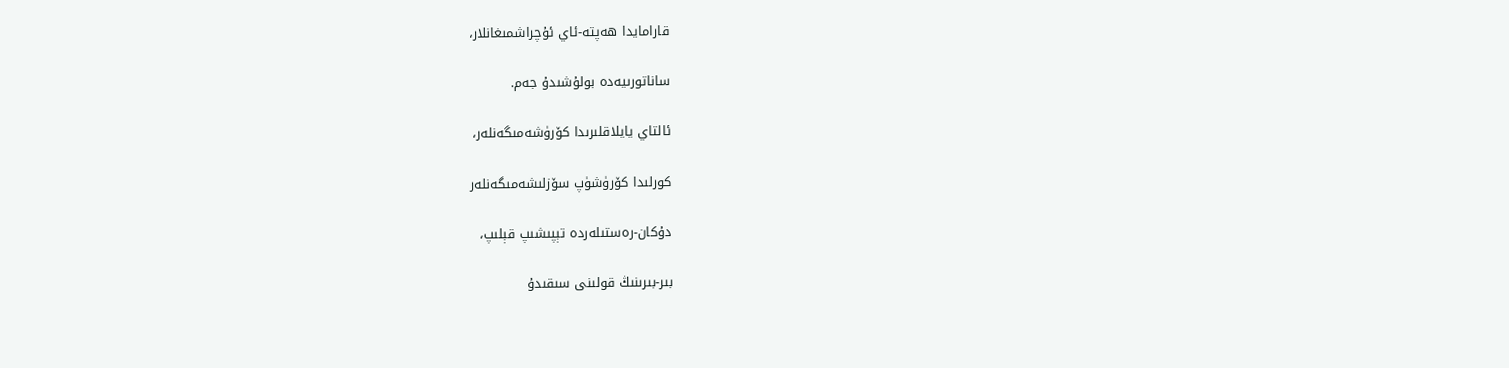قارامايدا ھەپتە-ئاي ئۇچراشمىغانلار،

ساناتورىيەدە بولۇشىدۇ جەم.

ئالتاي يايلاقلىرىدا كۆرۈشەمىگەنلەر،

كورلىدا كۆرۈشۈپ سۆزلىشەمىگەنلەر

دۇكان-رەستىلەردە تېپىشىپ قېلىپ،

بىر-بىرىنىڭ قولىنى سىقىدۇ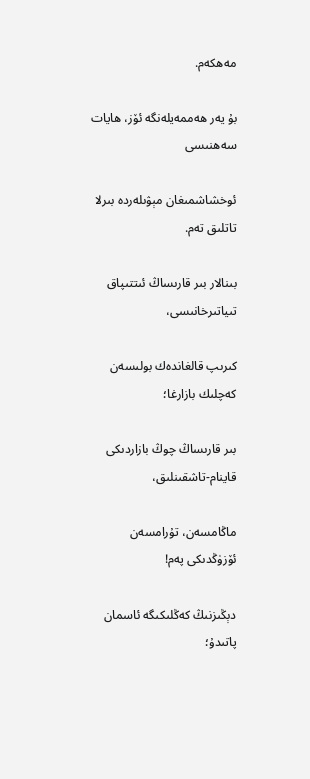مەھكەم.

بۇ يەر ھەممەيلەنگە ئۆز، ھايات سەھنىسى

ئوخشاشمىغان مېۋىلەردە بىرلا تاتلىق تەم.

بىنالار بىر قارىساڭ ئىتتىپاق تىياتىرخانىسى،

كىرىپ قالغاندەك بولىسەن كەچلىك بازارغا؛

بىر قارىساڭ چوڭ بازاردىكى قاينام-تاشقىنلىق،

ماڭامسەن، تۇرامسەن ئۆزۈڭدىكى پەم!

دېڭىزنىڭ كەڭلىكىگە ئاسمان پاتىدۇ؛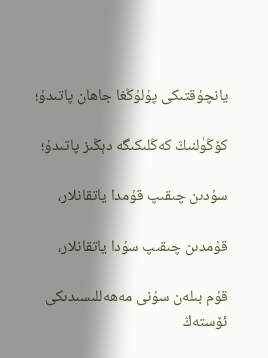يانچۇقتىكى پۇلۇڭغا جاھان پاتىدۇ؛

كۆڭۈلنىڭ كەڭلىكىگە دېڭىز پاتىدۇ؛

سۇدىن چىقىپ قۇمدا ياتقانلار،

قۇمدىن چىقىپ سۇدا ياتقانلار،

قۇم بىلەن سۇنى مەھەللىسىدىكى ئۆستەڭ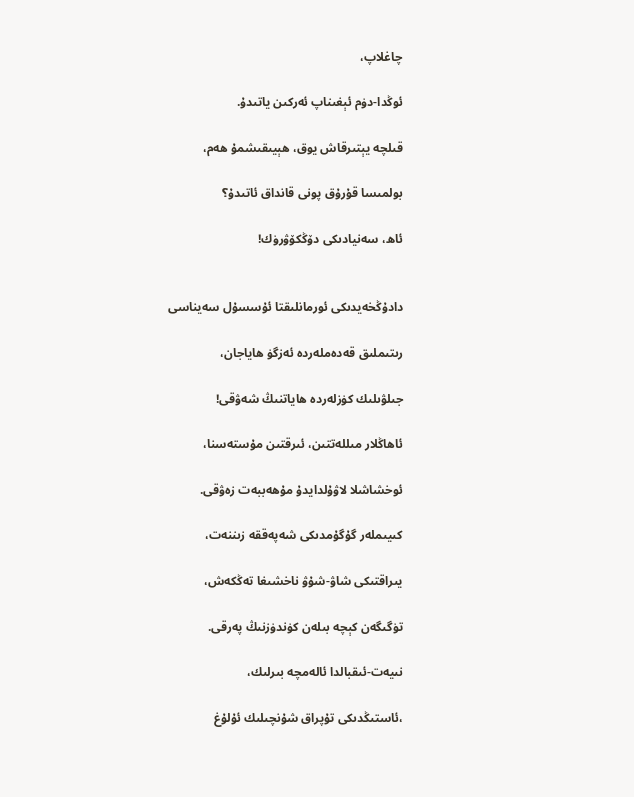چاغلاپ،

ئوڭدا-دۈم ئېغىناپ ئەركىن ياتىدۇ.

قىلچە يېتىرقاش يوق، ھېيىقىشمۇ ھەم،

بولمىسا قۇرۇق پونى قانداق ئاتىدۇ؟

ئاھ، سەنيادىكى دۆڭكۆۋرۈك!


دادۇڭخەيدىكى ئورمانلىقتا ئۇسسۇل سەيناسى

رىتىملىق قەدەملەردە ئەزگۈ ھاياجان،

جىلۋىلىك كۈزلەردە ھاياتنىڭ شەۋقى!

ئاھاڭلار مىللەتتىن، ئىرقتىن مۇستەسنا،

ئوخشاشلا لاۋۇلدايدۇ مۇھەببەت زەۋقى.

كىيىملەر گۇگۇمدىكى شەپەققە زىننەت،

يىراقتىكى شاۋ-شۇۋ ناخشىغا تەڭكەش،

تۈگىگەن كېچە بىلەن كۈندۈزنىڭ پەرقى.

نىيەت-ئىقبالدا ئالەمچە بىرلىك،

،ئاستىڭدىكى تۇپراق شۇنچىلىك ئۇلۇغ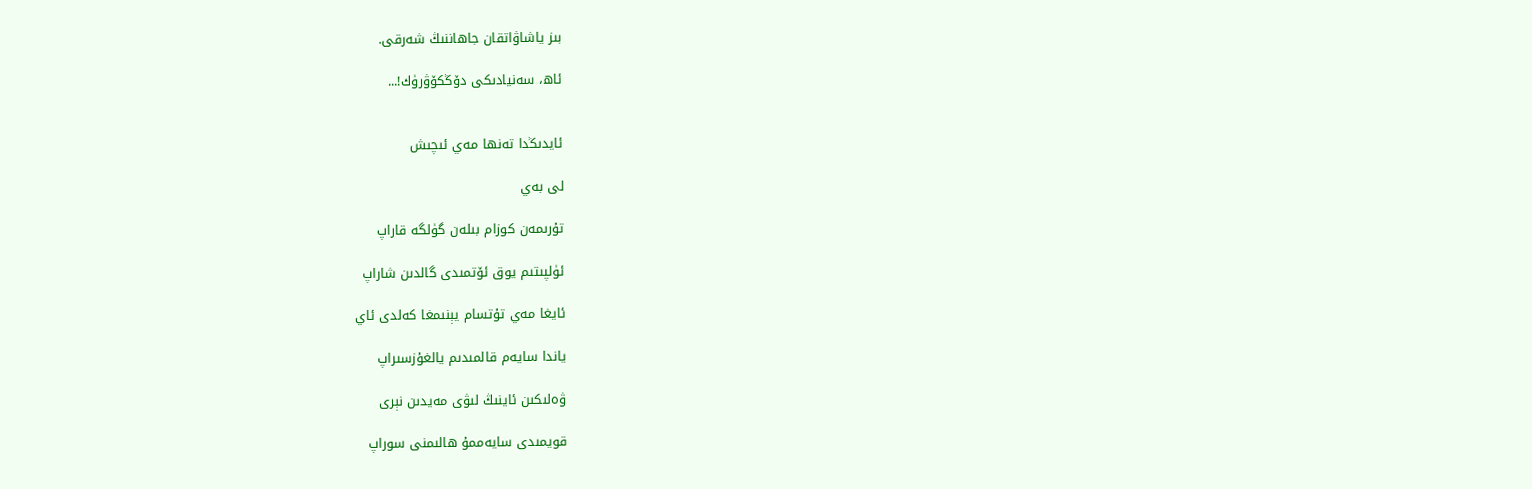بىز ياشاۋاتقان جاھاننىڭ شەرقى.

ئاھ، سەنيادىكى دۆڭكۆۋرۈك!...


ئايدىڭدا تەنھا مەي ئىچىش

لى بەي

تۇرىمەن كوزام بىلەن گۈلگە قاراپ

ئۈلپىتىم يوق ئۆتمىدى گالدىن شاراپ

ئايغا مەي تۇتسام يېنىمغا كەلدى ئاي

ياندا سايەم قالمىدىم يالغۇزسىراپ

ۋەلىكىن ئاينىڭ لىۋى مەيدىن نېرى

قويمىدى سايەممۇ ھالىمنى سوراپ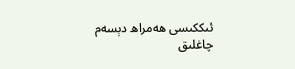ئىككىسى ھەمراھ دېسەم چاغلىق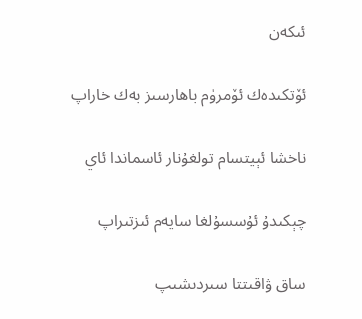ئىكەن

ئۆتكىدەك ئۆمرۈم باھارسىز بەك خاراپ

ناخشا ئېيتسام تولغۇنار ئاسماندا ئاي

چېكىدۇ ئۇسسۇلغا سايەم ئىزتىراپ

ساق ۋاقىتتا سىردىشىپ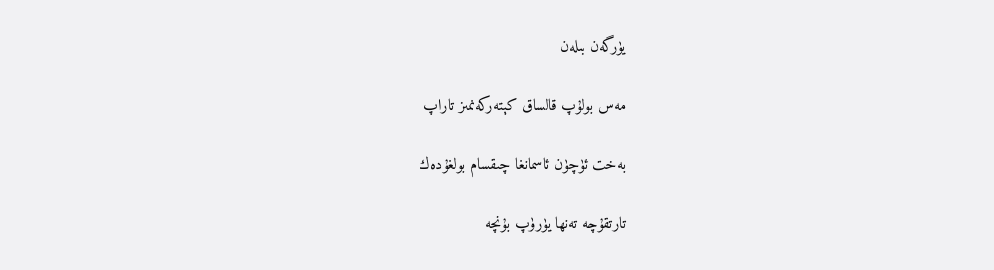يۈرگەن بىلەن

مەس بولۇپ قالساق كېتەركەنمىز تاراپ

بەخت ئۈچۈن ئاسمانغا چىقسام بولغۇدەك

تارتقۇچە تەنھا يۈرۈپ بۇنچە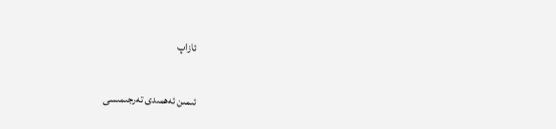ئازاپ


ئىمىن ئەھمىدى تەرجىمىسى